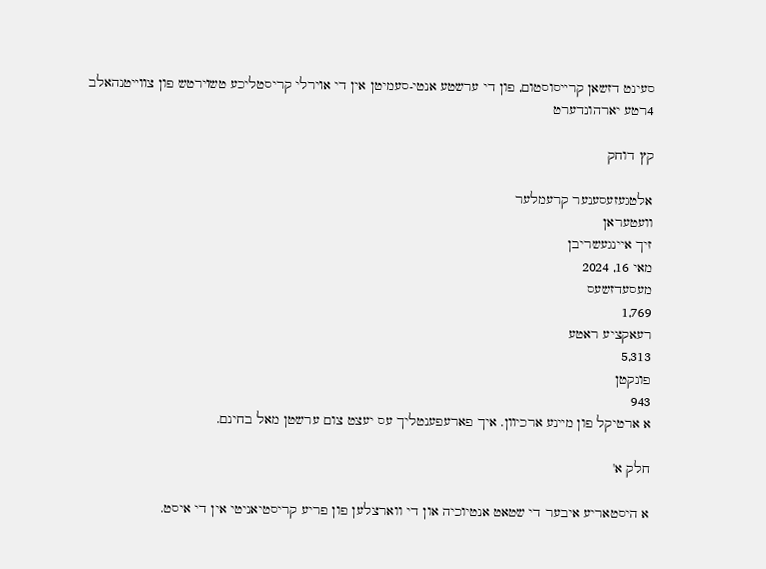סעינט דזשאן קרײסוסטום, פון די ערשטע אנטי-סעמיטן אין די אױרלי קריסטליכע טשױרטש פון צװײטנהאלב 4רטע יארהונדערט

קץ דוחק

אלטגעזעסענער קרעמלער
וועטעראן
זיך איינגעשריבן
מאי 16, 2024
מעסעדזשעס
1,769
רעאקציע ראטע
5,313
פונקטן
943
א ארטיקל פון מײנע ארכיװן. איך פארעפענטליך עס יעצט צום ערשטן מאל בחינם.

חלק א'

א היסטאריע איבער די שטאט אנטיוכיה און די ווארצלען פון פריע קריסטיאניטי אין די איסט.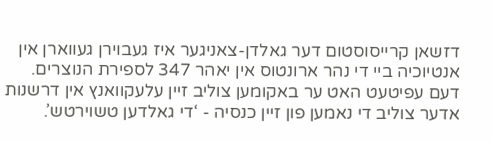דזשאן קרייסוסטום דער גאלדן-צאניגער איז געבוירן געווארן אין אנטיוכיה ביי די נהר ארונטוס אין יאהר 347 לספירת הנוצרים. דעם עפיטעט האט ער באקומען צוליב זיין עלעקוואנץ אין דרשנות אדער צוליב די נאמען פון זיין כנסיה - ‘די גאלדען טשוירטש’.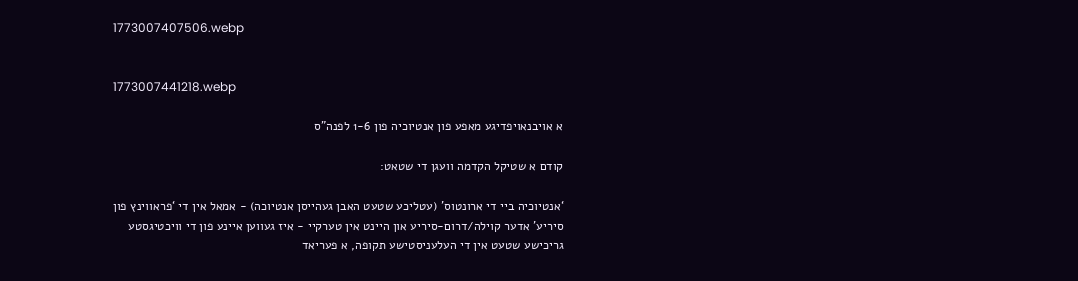1773007407506.webp


1773007441218.webp

א אויבנאויפדיגע מאפע פון אנטיוכיה פון 1-6 לפנה"ס

קודם א שטיקל הקדמה וועגן די שטאט:

‘אנטיוכיה ביי די ארונטוס’ (עטליכע שטעט האבן געהייסן אנטיוכה) - אמאל אין די ‘פראווינץ פון סיריע’ אדער קוילה/דרום-סיריע און היינט אין טערקיי - איז געווען איינע פון די וויכטיגסטע גריכישע שטעט אין די העלעניסטישע תקופה, א פעריאד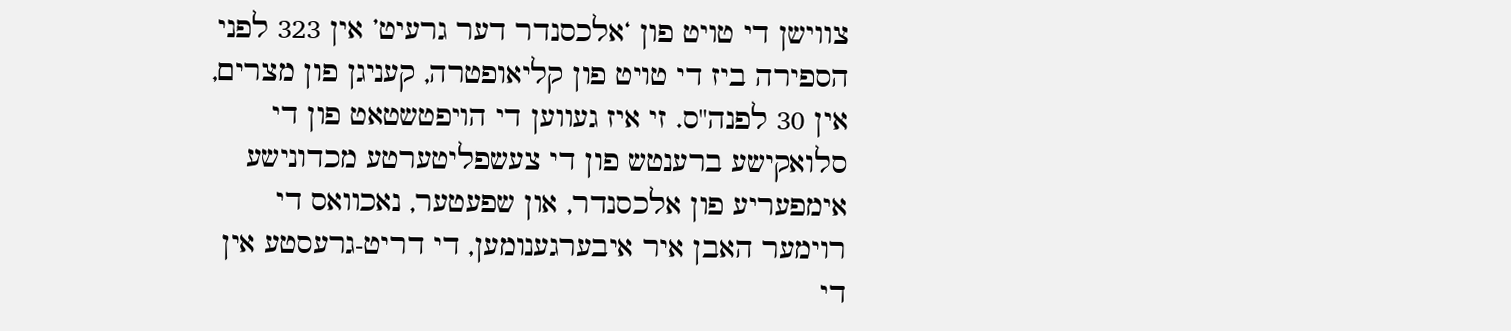צווישן די טויט פון ‘אלכסנדר דער גרעיט’ אין 323 לפני הספירה ביז די טויט פון קליאופטרה, קעניגן פון מצרים, אין 30 לפנה"ס. זי איז געווען די הויפטשטאט פון די סלואקישע ברענטש פון די צעשפליטערטע מכדונישע אימפעריע פון אלכסנדר, און שפעטער, נאכוואס די רוימער האבן איר איבערגענומען, די דריט-גרעסטע אין די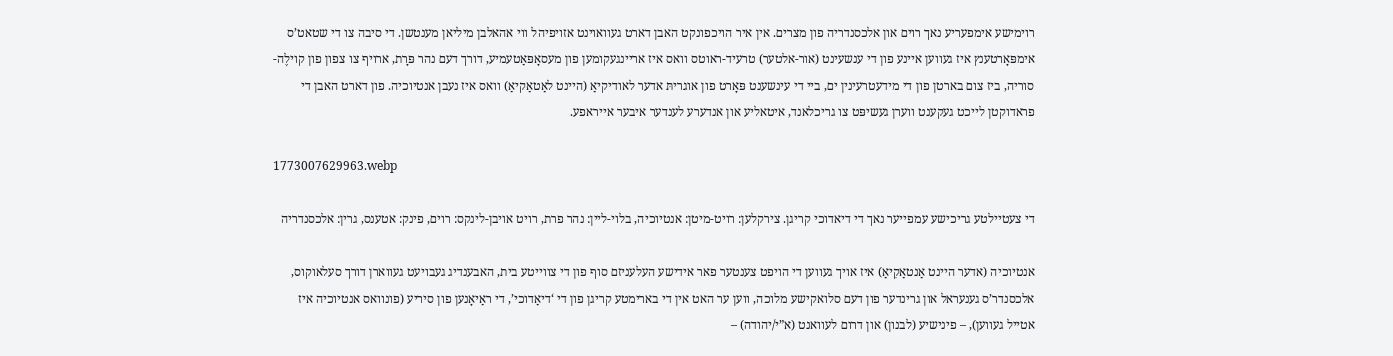רוימישע אימפעריע נאך רוים און אלכסנדריה פון מצרים. אין איר הויכפונקט האבן דארט געוואוינט אזויפיהל ווי אהאלבן מיליאן מענטשן. די סיבה צו די שטאט’ס אימפּאָרטענץ איז געווען איינע פון די ענשעינט (אור-אלטער) טרעיד-ראוטס וואס איז אריינגעקומען פון מעסאָפּאַטעמיע, דורך דעם נהר פּרָת, ארויף צו צפון פון קוילֶה-סוריה, ביז צום בארטן פון די מידעטרעינין ים, ביי די עינשענט פּאָרט פון אוגריתּ אדער לאודיקיאַ (היינט לאַטאַקיאַ) וואס איז נעבן אנטיוכיה. פון דארט האבן די פראדוקטן לייכט געקענט ווערן געשיפּט צו גריכלאנד, איטאליע און אנדערע לענדער איבער אייראפע.

1773007629963.webp

די צעטיילטע גריכישע עמפייער נאך די דיאדוכי קריגן. צירקלען: רויט-מיטן: אנטיוכיה, בלוי-ליין: נהר פרת, רויט אויבן-לינקס: רוים, פינק: אטענס, גרין: אלכסנדריה

אנטיוכיה (אדער היינט אַנטאַקִיאַ) איז אויך געווען די הויפט צענטער פאר אידישע העלעניזם סוף פון די צווייטע בית, האבענדיג געבויעט געווארן דורך סעלאוקוס, אלכסנדר’ס גענעראל און גרינדער פון דעם סלואקישע מלוכה, ווען ער האט אין די בארימטע קריגן פון די ‘דיאַדוכי’, די ראַיאָנען פון סיריע (פונוואס אנטיוכיה איז אטייל געווען), – פינישיע (לבנון) און דרום לעוואנט (א”י/יהודה) –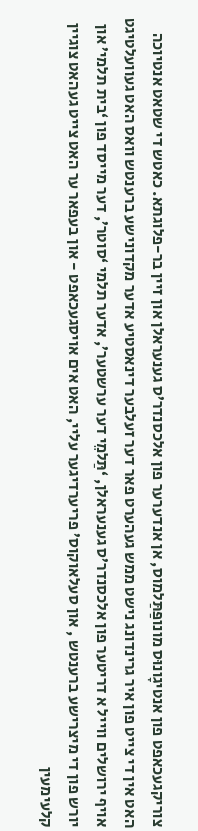צוריקגעכאפט פון אנטיגָונוּס מונופַּתַּלמוס, אן אנדערער פון אלכסנדר’ס גענעראלן און זיין בר-פלוגתא. כאטש די שטאט אנטיוכה האט אין די צייט פון איר גרינדונג נישט ממש געהערט פאר דער זעלבער דינאסטיע אדער מקדונישע ברענטש וואס האט געוועלטיגט אויף ירושלים ווייל א דריטער פון אלכסנדר’ס גענעראלן, ‘תַּלמֵי דער ערשטער’, אדער תלמי ‘סוטר’, דער מייסד פון ‘בית תלמי’ און יורש פון די מיצרישע ברענטש , און סעלאוקוס’ פריערדיגער עליי, האט אים אויסגעכאפט - און בעפאר ער האט צייט געהאט צוגיין קלעימעין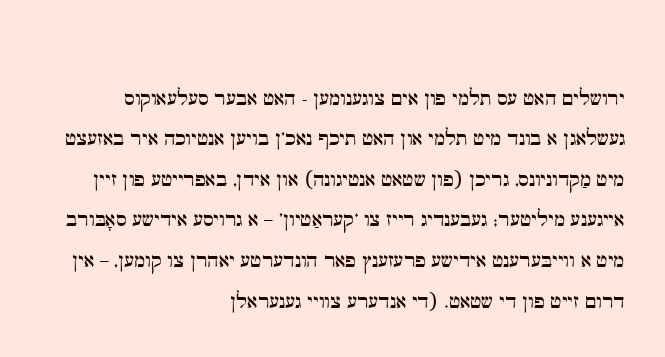ירושלים האט עס תלמי פון אים צוגענומען - האט אבער סעלעאוקוס געשלאגן א בונד מיט תלמי און האט תיכף נאכ’ן בויען אנטיוכה איר באזעצט מיט מַקדוניונס, גריכן (פון שטאט אנטיגונה) און אידן, באפרייטע פון זיין אייגענע מיליטער; געבענדיג רייז צו ‘קעראַטיון’ – א גרויסע אידישע סאָבּורב מיט א ווייבּערענט אידישע פרעזענץ פאר הונדערטע יאהרן צו קומען, – אין דרום זייט פון די שטאט. (די אנדערע צוויי גענעראלן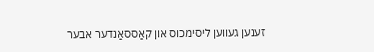זענען געווען ליסימכוס און קאַססאַנדער אבער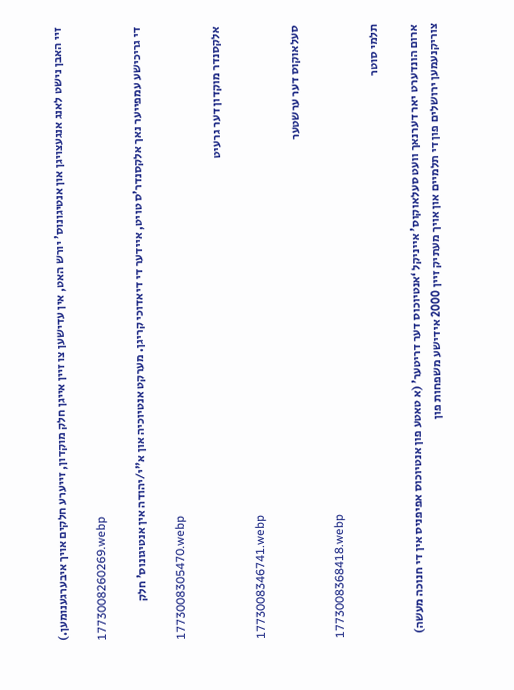זיי האבן נישט לאנג אנגעצויגן און אנטיגונוס’ יורש האט, אין עדישען צו זיין אייגן חלק מוקדון, זייערע חלקים אויך איבערגענומען.)

1773008260269.webp

די גריכישע עמפייער נאך אלקסנדר’ס טויט, איידער די דיאדוכי קריגן. מערקט אנטיוכיה און א"י/יהודה אין אנטיגונוס’ חלק

1773008305470.webp

אלקסנדר מוקדון דער גרעיט

1773008346741.webp

סעלאוקוס דער ערשטער

1773008368418.webp

תלמי סוטר

ארום הונדערט יאר דערנאך וועט סעלאוקוס’ אייניקל ‘אנטיוכוס דער דריטער’ (א טאטע פון אנטיוכוס אפיפניס אין די חנוכה מעשה) צוריקנעמען ירושלים פון די תלמיים און אויך מעתיק זיין 2000 אידישע משפחות פון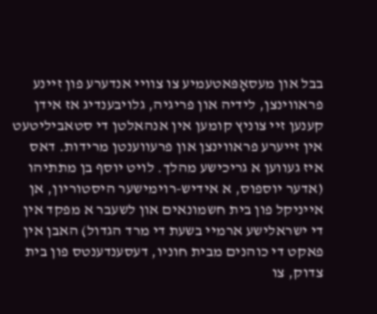בבל און מעסאָפּאטעמיע צו צוויי אנדערע פון זיינע פראווינצן, לידיה און פריגיה, גלויבענדיג אז אידן קענען זיי צוניץ קומען אין אנהאלטן די סטאביליטעט אין זייערע פראווינצן און פרעווענטן מרידות. דאס איז געווען א גריכישע מהלך. לויט יוסף בן מתתיהו (אדער יוספוס, א אידיש-רוימישער היסטוריון, אן אייניקל פון בית חשמונאים און לשעבר א מפקד אין די ישראלישע ארמיי בשעת די מרד הגדול) האבן אין פאקט די כוהנים מבית חוניו, דעסענדענטס פון בית צדוק, צו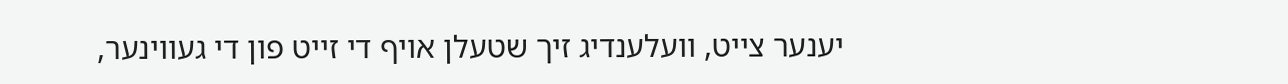יענער צייט, וועלענדיג זיך שטעלן אויף די זייט פון די געווינער,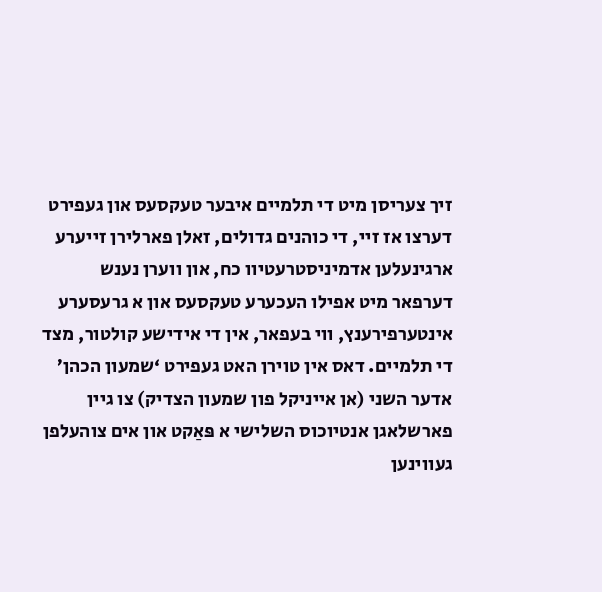זיך צעריסן מיט די תלמיים איבער טעקסעס און געפירט דערצו אז זיי, די כוהנים גדולים, זאלן פארלירן זייערע ארגינעלען אדמיניסטרעטיוו כח, און ווערן נענש דערפאר מיט אפילו העכערע טעקסעס און א גרעסערע אינטערפירענץ, ווי בעפאר, אין די אידישע קולטור, מצד די תלמיים. דאס אין טוירן האט געפירט ‘שמעון הכהן’ אדער השני (אן אייניקל פון שמעון הצדיק) צו גיין פארשלאגן אנטיוכוס השלישי א פּאַקט און אים צוהעלפן געווינען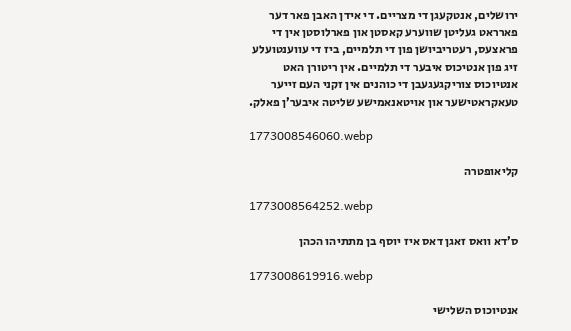ירושלים, אנטקעגן די מצריים. די אידן האבן פאר דער פארראט געליטן שווערע קאסטן און פארלוסטן אין די פראצעס, רעטריביושן פון די תלמיים, ביז די עווענטועלע זיג פון אנטיכוס איבער די תלמיים. אין ריטורן האט אנטיוכוס צוריקגעגעבן די כוהנים אין זקני העם זייער טעאקראטישער און אויטאנאמישע שליטה איבער’ן פאלק.

1773008546060.webp

קליאופטרה

1773008564252.webp

ס’דא וואס זאגן דאס איז יוסף בן מתתיהו הכהן

1773008619916.webp

אנטיוכוס השלישי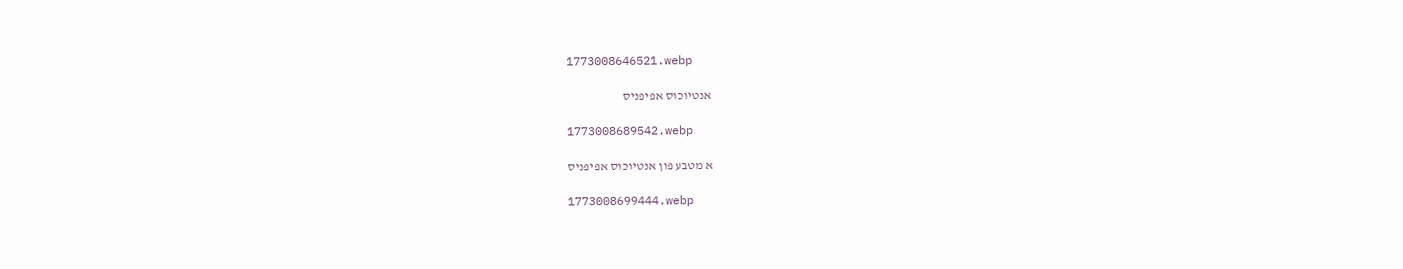1773008646521.webp

אנטיוכוס אפיפניס

1773008689542.webp

א מטבע פון אנטיוכוס אפיפניס

1773008699444.webp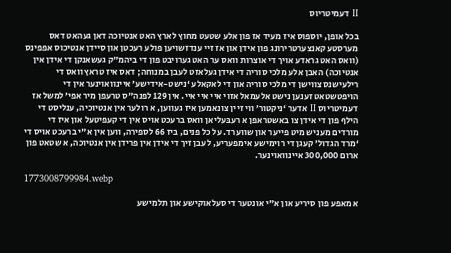II דעמיטריוס

בכל אופן, יוספוס איז מעיד אז פון אלע שטעט מחוץ לארץ האט אנטיוכה דאן געהאט דאס מערסטע קאנצערטרירונג פון אידן און אז זיי ענדזשויען פולע רעכטן און סיידן אנטיכוס אפפינס (וואס האט גראדע אויך די אוצרות וואס ער האט גערויבט פון די ביהמ"ק געשאנקן די אידן אין אנטיוכה) האבן אלע מלכי סוריה די אידן געלאזט לעבן במנוחה; דאס איז טראץ וואס די רילעישנס צווישן די מלכי סוריה און די לאקאלע ‘נישט-אידישע’ איינוואוינער אין די הויפטשטאט זענען נישט אלעמאל אזוי איי איי איי. אין 129 לפנה"ס טרעפן מיר אפי’ למשל אז דעמיטריוס II אדער ‘ניקטור’ ווי זיין צונאמען איז געווען, א רולער אין אנטיוכיה, ענליסט די הילף פון די אידן צו באשטראפן א רעבּעליאן וואס ברעכט אויס אין די קעפיטעל און איז די מורדים מעניש מיט פייער און שווערד. על כל פנים, ביז 66 לספירה, ווען אין א"י ברעכט אויס די ‘מרד הגדול’ קעגן די רוימישע אימפעריע, לעבן זיך די אידן אין פרידן אין אנטיוכה, א שטאט פון ארום 300,000 איינוואוינער.

1773008799984.webp

א מאפע פון סיריע און א"י אונטער די סעלאוקישע און תלמישע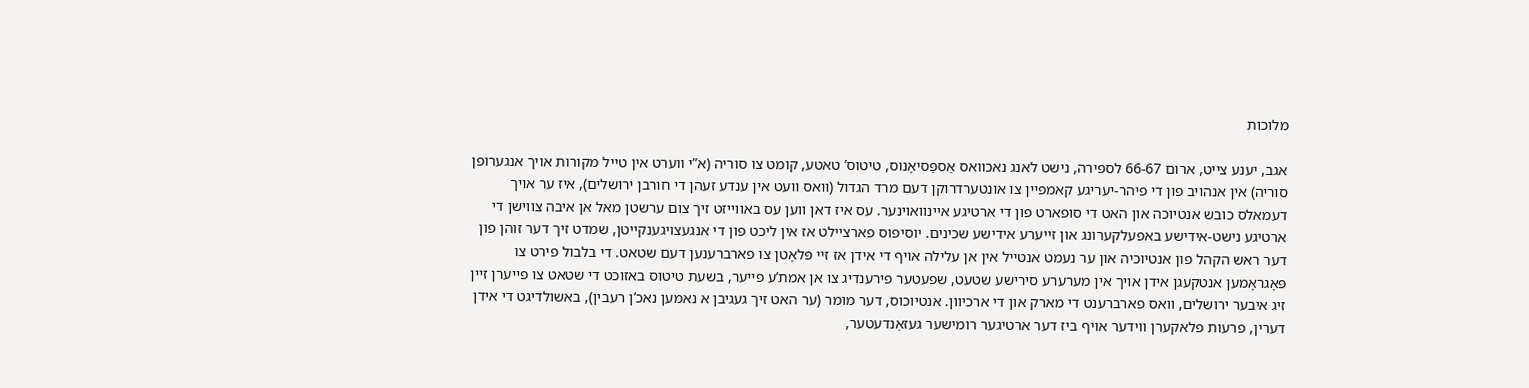מלוכות

אגב, יענע צייט, ארום 66-67 לספירה, נישט לאנג נאכוואס אַספַּסיאָנוס, טיטוס’ טאטע, קומט צו סוריה (א”י ווערט אין טייל מקורות אויך אנגערופן סוריה) אין אנהויב פון די פיהר-יעריגע קאמפיין צו אונטערדרוקן דעם מרד הגדול (וואס וועט אין ענדע זעהן די חורבן ירושלים), איז ער אויך דעמאלס כובש אנטיוכה און האט די סופארט פון די ארטיגע איינוואוינער. עס איז דאן ווען עס באווייזט זיך צום ערשטן מאל אן איבה צווישן די ארטיגע נישט-אידישע באפעלקערונג און זייערע אידישע שכינים. יוסיפוס פארציילט אז אין ליכט פון די אנגעצויגענקייטן, שמדט זיך דער זוהן פון דער ראש הקהל פון אנטיוכיה און ער נעמט אנטייל אין אן עלילה אויף די אידן אז זיי פּלאָטן צו פארברענען דעם שטאט. די בלבול פירט צו פּאָגראָמען אנטקעגן אידן אויך אין מערערע סירישע שטעט, שפעטער פירענדיג צו אן אמת’ע פייער, בשעת טיטוס באזוכט די שטאט צו פייערן זיין זיג איבער ירושלים, וואס פארברענט די מארק און די ארכיוון. אנטיוכוס, דער מומר (ער האט זיך געגיבן א נאמען נאכ’ן רעבין), באשולדיגט די אידן דערין, פרעות פלאקערן ווידער אויף ביז דער ארטיגער רומישער געזאַנדעטער,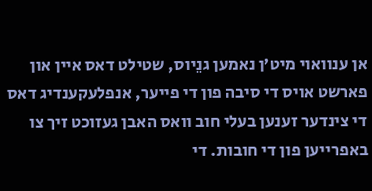אן ענוואוי מיט’ן נאמען גנֵיוס, שטילט דאס איין און פארשט אויס די סיבה פון די פייער, אנפלעקענדיג דאס די צינדער זענען בעלי חוב וואס האבן געזוכט זיך צו באפרייען פון די חובות. די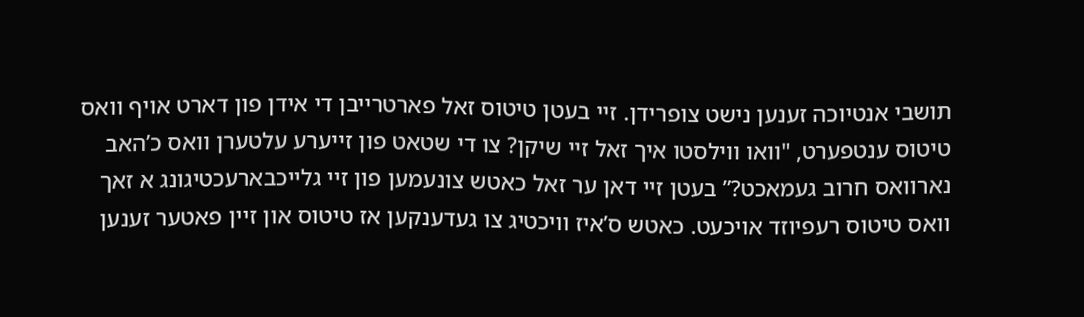תושבי אנטיוכה זענען נישט צופרידן. זיי בעטן טיטוס זאל פארטרייבן די אידן פון דארט אויף וואס טיטוס ענטפערט, "וואו ווילסטו איך זאל זיי שיקן? צו די שטאט פון זייערע עלטערן וואס כ’האב נארוואס חרוב געמאכט?” בעטן זיי דאן ער זאל כאטש צונעמען פון זיי גלייכבארעכטיגונג א זאך וואס טיטוס רעפיוזד אויכעט. כאטש ס’איז וויכטיג צו געדענקען אז טיטוס און זיין פאטער זענען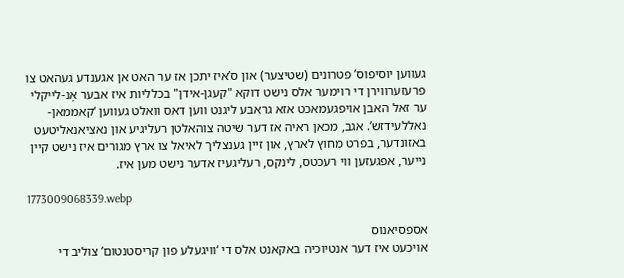געווען יוסיפוס’ פטרונים (שטיצער) און ס’איז יתכן אז ער האט אן אגענדע געהאט צו פרעזערווירן די רוימער אלס נישט דוקא "קעגן-אידן" בכלליות איז אבער אָנ-לייקלי ער זאל האבן אויפגעמאכט אזא גראבע ליגנט ווען דאס וואלט געווען ‘קאממאן-נאללעידזש’. אגב, מכאן ראיה אז דער שיטה צוהאלטן רעליגיע און נאציאנאליטעט באזונדער, בפרט מחוץ לארץ, און זיין גענצליך לאיאל צו ארץ מגורים איז נישט קיין נייער, אפגעזען ווי רעכטס, לינקס, רעליגעיז אדער נישט מען איז.

1773009068339.webp

אספסיאנוס
אויכעט איז דער אנטיוכיה באקאנט אלס די ‘וויגעלע פון קריסטנטום’ צוליב די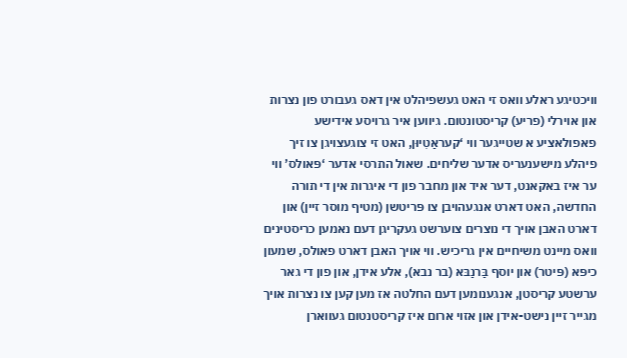וויכטיגע ראלע וואס זי האט געשפיהלט אין דאס געבורט פון נצרות און אוירלי (פריע) קריסטונטום. גיווען איר גרויסע אידישע פאפולאציע א שטייגער ווי ‘קעראַטִיוּן, האט זי צוגעצויגן צו זיך פיהלע מישענעריס אדער שליחים. שאול התרסי אדער ‘פּאולס’ ווי ער איז באקאנט, דער איד און מחבר פון די איגרות אין די תורה החדשה, האט דארט אנגעהויבן צו פּריטשן (מטיף מוסר זיין) און דארט האבן אויך די נוצרים צוערשט געקריגן דעם נאמען כריסטינים וואס מיינט משיחיים אין גריכיש. ווי אויך האבן דארט פאולס, שמעון כיפּא (פּיטר) און יוסף בַּרנַבּא (בר נבא), אלע אידן, און פון די גאר ערשטע קריסטן, אנגענומען דעם החלטה אז מען קען צו נצרות אויך מגייר זיין נישט-אידן און אזוי ארום איז קריסטנטום געווארן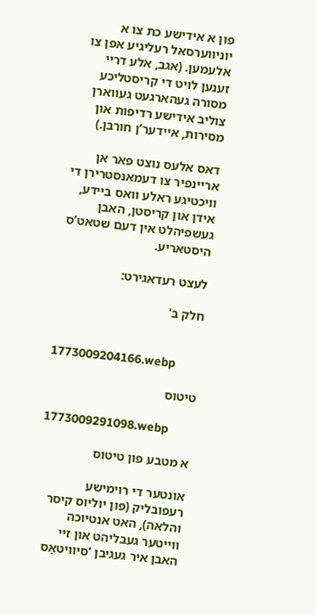פון א אידישע כת צו א יוניווערסאל רעליגיע אפן צו אלעמען. (אגב, אלע דריי זענען לויט די קריסטליכע מסורה געהארגעט געווארן צוליב אידישע רדיפות און מסירות, איידער’ן חורבן.)

דאס אלעס נוצט פאר אן אריינפיר צו דעמאנסטרירן די וויכטיגע ראלע וואס ביידע, אידן און קריסטן, האבן געשפיהלט אין דעם שטאט’ס היסטאריע.

לעצט רעדאגירט:

חלק ב'


1773009204166.webp

טיטוס

1773009291098.webp

א מטבע פון טיטוס

אונטער די רוימישע רעפובליק (פון יוליוס קיסר והלאה), האט אנטיוכה ווייטער געבליהט און זיי האבן איר געגיבן ‘סיוויטאַס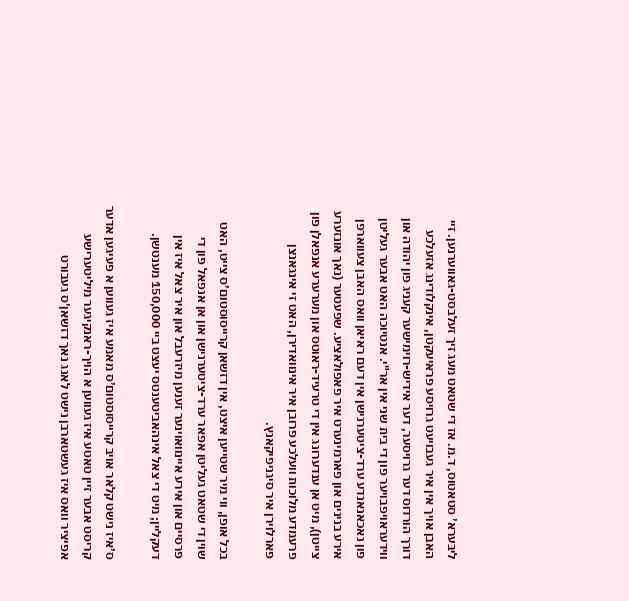ליבּערא’ סטאטוס, ד.מ. אז די שטאט מעג זיך זעלבסט-גאווערנען. זיי האבן אויך אין איר געבויעט גרויסע פראיעקטן, אינקלודינג אזעלכע דורך הורדוס דער גרויסער, דער אידיש-רוימישער קעניג פון יהודה און ווידעראויפבויער פון די בית שני אין אר"י. אנטיוכה האט אבער געליטן פון נאכאנאנדע ערד-ציטערנישן אין דעם ראיאן וואס האבן צעווארפן אירע בנינים און פארמינערט איר פאפולאציע. שפעטער (נאך אונזערע צייטן), מיט אן ענדערונג אין די טרעיד-ראוטס און מערערע אנפאלן פון פרעמדע מלוכות וועלכע פרובן איר אינוואדירן, האט זי אינגאנצן פארלוירן איר סיגניפיקאנץ.

בכל אופן, ווי מיר שטייען איצט, אין דזשאן קרייסוסטום’ס צייט, האט שוין די שטאט געליטן אפאר ערד-ציטערנישן און אן אנפאל פון די פרסיים און אירע איינוואוינער זענען מיזרעבל און איר צאל איז אין דעקליין; מיט די צאל אינהאביטענטס יעצט ביי 150,000 מענטשן.

ס’איז נישט קלאר אויב קרייסוסטום’ס מאמע איז געווען א פעיגען אדער קריסט אבער זיין טאטע איז געווען א הויך-ראנקיגער מיליטערישע אפיציר וואס איז געשטארבן נישט לאנג נאך דזשאן’ס געבורט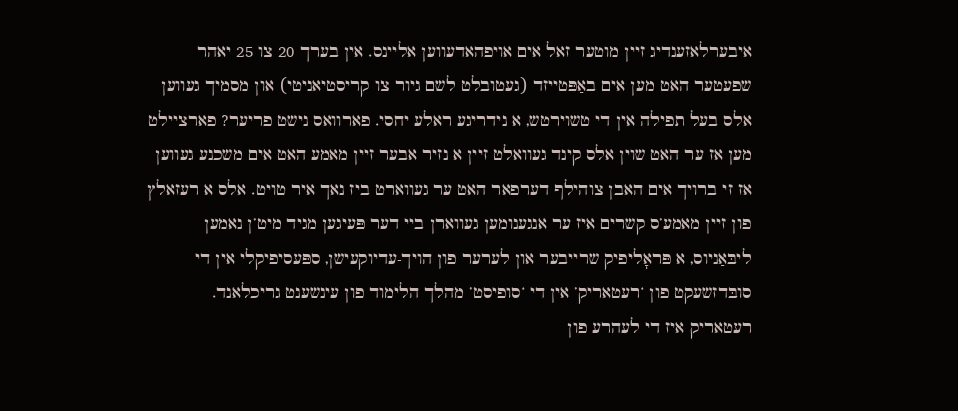איבערלאזענדיג זיין מוטער זאל אים אויפהאדעווען אליינס. אין בערך 20 צו 25 יאהר שפעטער האט מען אים באַפּטייזד (געטובלט לשם גיור צו קריסטיאניטי) און מסמיך געווען אלס בעל תפילה אין די טשוירטש, א נידריגע ראלע יחסי. פארוואס נישט פריער? פארציילט מען אז ער האט שוין אלס קינד געוואלט זיין א נזיר אבער זיין מאמע האט אים משכנע געווען אז זי ברויך אים האבן צוהילף דערפאר האט ער געווארט ביז נאך איר טויט. אלס א רעזאלץ פון זיין מאמע’ס קשרים איז ער אנגענומען געווארן ביי דער פּעיגען מגיד מיט’ן נאמען ליבּאַניוס, א פּראָליפיק שרייבער און לערער פון הויך-עדיוקעישן, ספּעסיפיקלי אין די סובּדזשעקט פון ‘רעטאריק’ אין די ‘סופיסט’ מהלך הלימוד פון עינשענט גריכלאנד. רעטאריק איז די לעהרע פון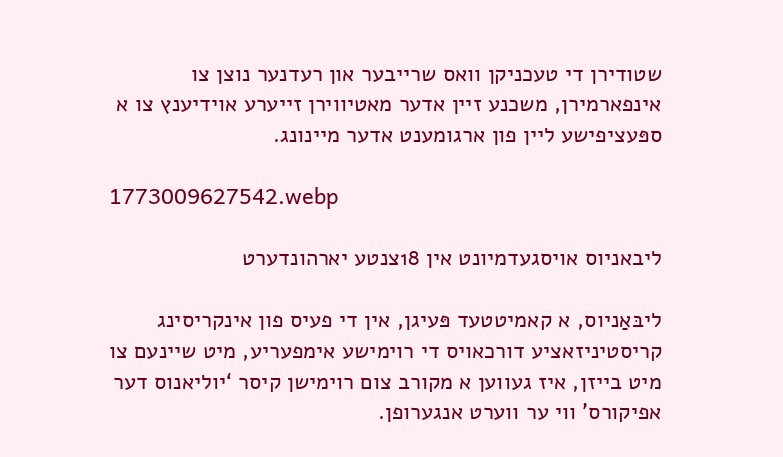שטודירן די טעכניקן וואס שרייבער און רעדנער נוצן צו אינפארמירן, משכנע זיין אדער מאטיווירן זייערע אוידיענץ צו א ספּעציפישע ליין פון ארגומענט אדער מיינונג.

1773009627542.webp

ליבאניוס אויסגעדמיונט אין 18צנטע יארהונדערט

ליבּאַניוס, א קאמיטטעד פּעיגן, אין די פעיס פון אינקריסינג קריסטיניזאציע דורכאויס די רוימישע אימפעריע, מיט שיינעם צו מיט בייזן, איז געווען א מקורב צום רוימישן קיסר ‘יוליאנוס דער אפיקורס’ ווי ער ווערט אנגערופן.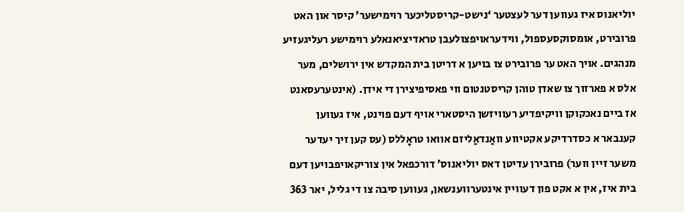יוליאנוס איז געווען דער לעצטער ‘נישט-קריסטליכער רוימישער’ קיסר און האט פרובירט, אומסוקסעספול, ווידעראויפצולעבן טראדיציאנאלע רוימישע רעליגעזיע מנהגים. אויך האט ער פרובירט צו בויען א דריטן בית המקדש אין ירושלים, מער אלס א פארזוך צו שאדן טוהן קריסטנטום ווי פאסיפיצירן די אידן. (אינטערעסאנט אז ביים נאכקוקן וויקיפדיע רעוויזשן היסטארי אויף דעם פוינט, איז געווען קענבאר א כסדרדיקע אקטיווע וואַנדאַליזם אוואו טראָללס (עס קען זיך יעדער משער זיין ווער) פרובירן עדיטן דאס יוליאנוס’ דורכפאל אין צוריקאויפבויען דעם בית איז, אין א אקט פון דעוויין אינטערווענשאן, געווען סיבה צו די גליל, יאר 363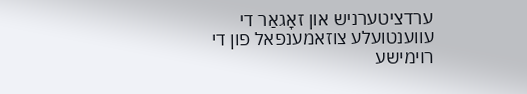ערדציטערניש און זאָגאַר די עווענטועלע צוזאמענפאל פון די רוימישע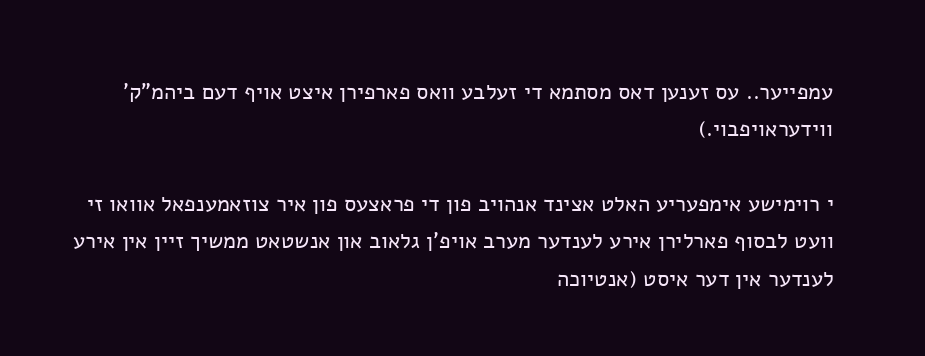עמפייער.. עס זענען דאס מסתמא די זעלבע וואס פארפירן איצט אויף דעם ביהמ"ק' ווידעראויפבוי.)

י רוימישע אימפעריע האלט אצינד אנהויב פון די פראצעס פון איר צוזאמענפאל אוואו זי וועט לבסוף פארלירן אירע לענדער מערב אויפ’ן גלאוב און אנשטאט ממשיך זיין אין אירע לענדער אין דער איסט (אנטיוכה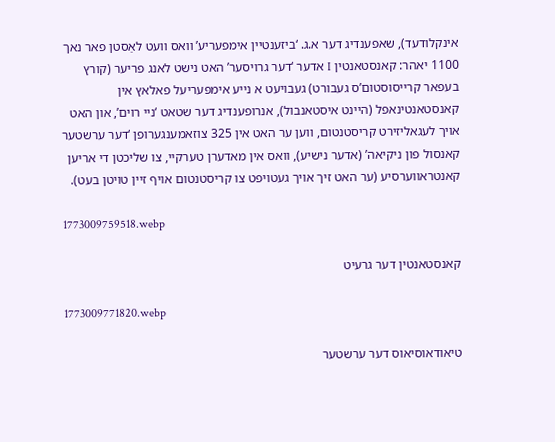אינקלודעד), שאפענדיג דער א.ג. ‘ביזענטיין אימפעריע’ וואס וועט לאַסטן פאר נאך 1100 יאהר: קאנסטאנטין I אדער ‘דער גרויסער’ האט נישט לאנג פריער (קורץ בעפאר קרייסוסטום’ס געבורט) געבויעט א נייע אימפּעריעל פאלאץ אין קאנסטאנטינאפל (היינט איסטאנבול), אנרופענדיג דער שטאט ‘ניי רוים’, און האט אויך לעגאליזירט קריסטנטום, ווען ער האט אין 325 צוזאמענגערופן ‘דער ערשטער קאנסול פון ניקיאה’ (אדער נישיע), וואס אין מאדערן טערקיי, צו שליכטן די אריען קאנטראווערסיע (ער האט זיך אויך געטויפט צו קריסטנטום אויף זיין טויטן בעט).

1773009759518.webp

קאנסטאנטין דער גרעיט

1773009771820.webp

טיאודאוסיאוס דער ערשטער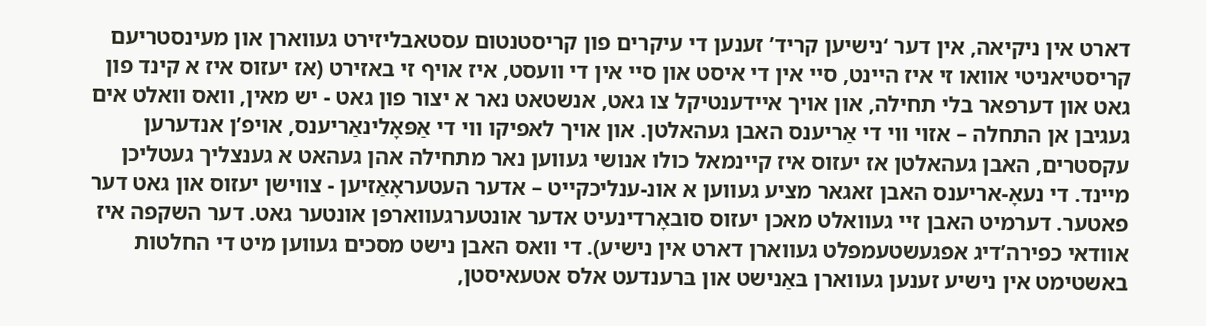דארט אין ניקיאה, אין דער ‘נישיען קריד’ זענען די עיקרים פון קריסטנטום עסטאבליזירט געווארן און מעינסטריעם קריסטיאניטי אוואו זי איז היינט, סיי אין די איסט און סיי אין די וועסט, איז אויף זי באזירט (אז יעזוס איז א קינד פון גאט און דערפאר בלי תחילה, און אויך איידענטיקל צו גאט, אנשטאט נאר א יצור פון גאט - יש מאין, וואס וואלט אים געגיבן אן התחלה – אזוי ווי די אַריענס האבן געהאלטן. און אויך לאפיקו ווי די אַפּאָלינאַריענס, אויפ’ן אנדערען עקסטרים, האבן געהאלטן אז יעזוס איז קיינמאל כולו אנושי געווען נאר מתחילה אהן געהאט א גענצליך געטליכן מיינד. די נעאָ-אריענס האבן זאגאר מציע געווען א אונ-ענליכקייט – אדער העטעראָאַזיען - צווישן יעזוס און גאט דער פאטער. דערמיט האבן זיי געוואלט מאכן יעזוס סובאָרדינעיט אדער אונטערגעווארפן אונטער גאט. דער השקפה איז אוודאי כפירה’דיג אפגעשטעמפלט געווארן דארט אין נישיע). די וואס האבן נישט מסכים געווען מיט די החלטות באשטימט אין נישיע זענען געווארן בּאַנישט און בּרענדעט אלס אטעאיסטן,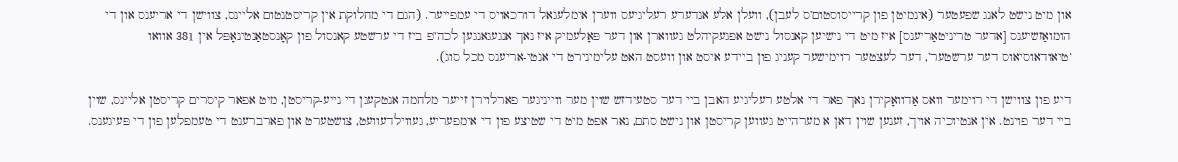און מיט נישט לאנג שפעטער (אינמיטן פון קרייסוסטום’ס לעבן), וועלן אלע אנדערע רעליגיעס ווערן אימלעגאל דורכאויס די עמפייער. (הגם די מחלוקת אין קריסטנטום אליינס, צווישן די אריענס און די הומואַזשיענס [אדער טריניטאַריענס] איז מיט די נישיען קאנסול נישט אפגעקיהלט געווארן און דער פּאָלעמיק איז נאך אנגעגאנגען לכה"פ ביז די ערשטע קאנסול פון קאָנסטאַנטינאָפּל אין 381 אוואו ‘טיאודאוסיאוס דער ערשטער’, דער לעצטער רוימישער קעניג פון ביידע איסט און וועסט האט עלימינירט די אנטי-אריענס מכל סוג).

דיע פון צווישן די רוימער וואס אַדוואָקירן נאך פאר די אלטע רעליגיע האבן ביי דער סטעידזש שוין מער ווייניגער פארלוירן זייער מלחמה אנטקעגן די נייע-קריסטן, מיט אפאר קיסרים קריסטן אליינס, שוין ביי דער פוינט. אין אנטיוכיה אויך, זענען שוין דאן א מערהייט געווען קריסטן און נישט סתם, נאר אפט מיט די שטיצע פון די אימפעריע, געווילדעוועט, צושטערט און פארברענט די טעמפלען פון די פּעיגענס.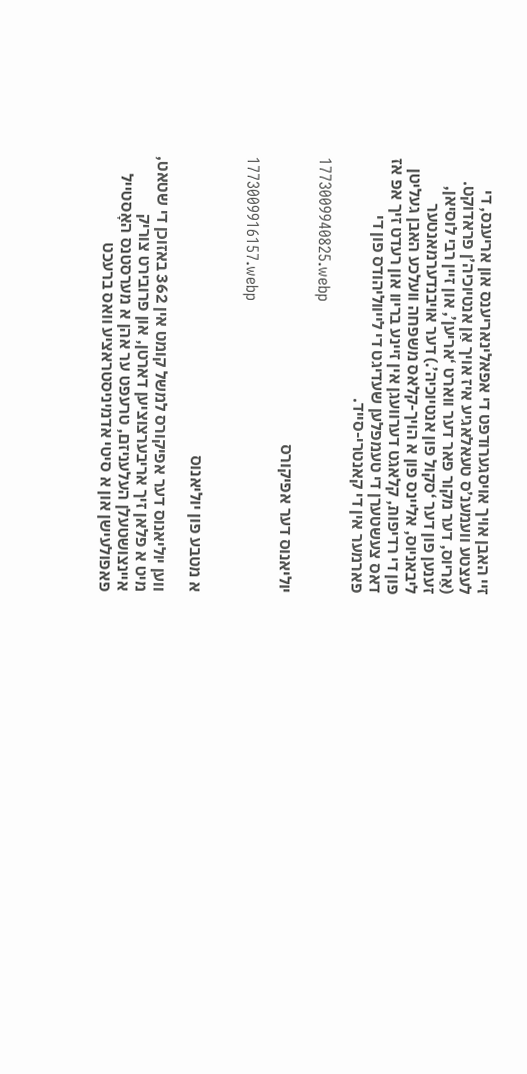זיי האבן אויך אויסגערודפט די אפאלינאריענס און אריענס, די לעצטע וועמענ’ס טעאלאגיע איז אויך אַן אנטיוכיה’ן פראדוקט. (אַריוס, דער מקור פאר דער ווארט ‘אריען’, און זיין רבי לוסיאן, זענען פון דער ‘סקול פון אנטיוכיה’.) דער אויבנדערמאנטער ליבאניוס, אליינס פון א הויך-קלאס משפחה וועלכע האבן געליטן פון די רדיפות, קלאגט דערוועגן אין זיינע בריוו און רעדט זיך אפ אז דאס צעשטערן די טעמפלען שעדיגט די לייווליהודס פון די פארמער אין די קאנטרי-סייד.

1773009940825.webp

יוליאנוס דער אפיקורס

1773009916157.webp


א מטבע פון יוליאנוס

ווען יוליאנוס דער אפיקורס למשל קומט אין 362 באזוכן די שטאט, מיט א פלאן זיך אריבערצוציען דארטן, און פרובירט צוריק איינצושטעלן העלעניזם, טרעפט ער אהן א מערסטנס האָסטייל פאפולעישן און א סיטי אדמיניסטראציע וואס ברעכט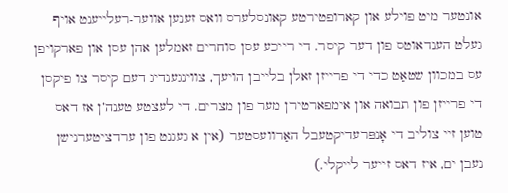אונטער מיט פוילע און קארופטירטע קאונסלערס וואס זענען אווער-רעלייענט אויף געלט הענדאוטס פון דער קיסר. די רייכע עסן סוחרים זאמלען אהן עסן און פארקויפן עס במכוון שטאַט כדי די פרייזן זאלן בלייבן הויעך, צווינגענדיג דעם קיסר צו פיקסן די פרייזן פון תבואה און אימפארטירן מער פון מצרים. די לעצטע טענה’ן אז דאס טוען זיי צוליב די אָנפּרעדיקטעבל האַרוועסטער (אין א געגנט פון ערדציטערנישן נעבן ים, איז דאס זייער לייקלי.)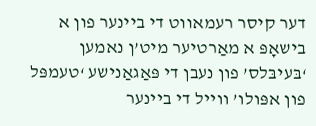דער קיסר רעמאווט די ביינער פון א בישאָפּ א מאַרטיער מיט’ן נאמען ‘בּעיבּלס’ פון נעבן די פּאַגאַנישע ‘טעמפּל פון אפּולו’ ווייל די ביינער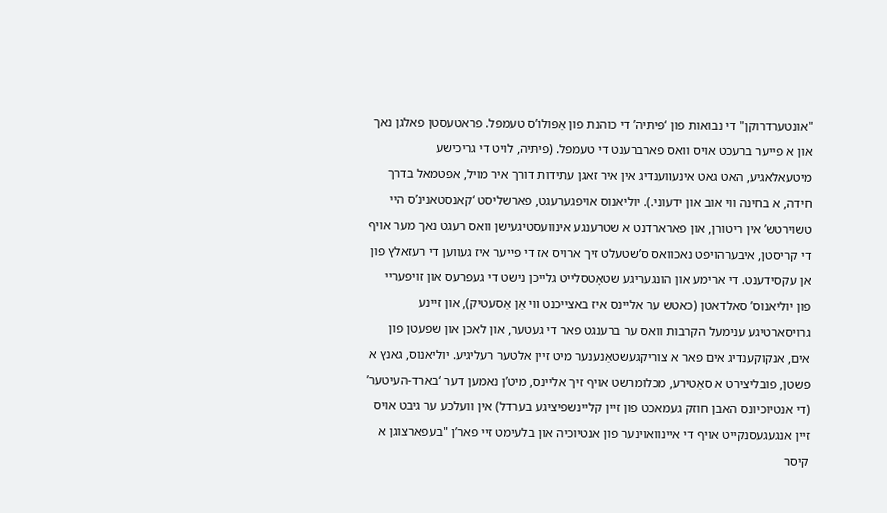"אונטערדרוקן" די נבואות פון ‘פּיתּיה’ די כוהנת פון אַפּולו’ס טעמפּל. פראטעסטן פאלגן נאך און א פייער ברעכט אויס וואס פארברענט די טעמפל. (פיתּיה, לויט די גריכישע מיטעאלאגיע, האט גאט אינעװענדיג אין איר זאגן עתידות דורך איר מויל, אפטמאל בדרך חידה, א בחינה ווי אוב און ידעוני.). יוליאנוס אויפגערעגט, פארשליסט ‘קאנסטאנינ’ס היי טשוירטש’ אין ריטורן, און פארארדנט א שטרענגע אינוועסטיגעישן וואס רעגט נאך מער אויף די קריסטן, איבערהויפט נאכוואס ס’שטעלט זיך ארויס אז די פײער איז געווען די רעזאלץ פון אן עקסידענט. די ארימע און הונגעריגע שטאָטסלייט גלייכן נישט די געפרעס און זויפעריי פון יוליאנוס’ סאלדאטן (כאטש ער אליינס איז באצייכנט װי אַן אַסעטיק), און זיינע גרויסארטיגע ענימעל הקרבות וואס ער ברענגט פאר די געטער, און לאכן און שפעטן פון אים, אנקוקענדיג אים פאר א צוריקגעשטאַנענער מיט זיין אלטער רעליגיע. יוליאנוס, גאנץ א פשטן, פובליצירט א סאַטירע, מכלומרשט אויף זיך אליינס, מיט’ן נאמען דער ‘בארד-העיטער’ (די אנטיוכיונס האבן חוזק געמאכט פון זיין קליינשפיציגע בערדל) אין וועלכע ער גיבט אויס זיין אנגעגעסנקייט אויף די איינוואוינער פון אנטיוכיה און בלעימט זיי פאר’ן "בעפארצוגן א קיסר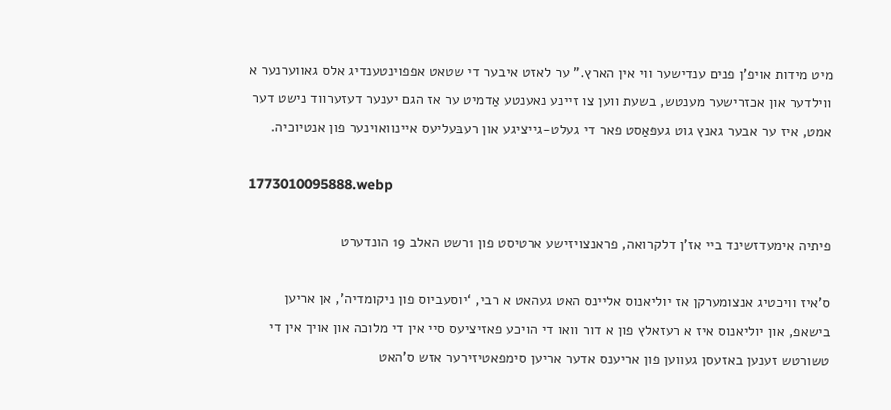מיט מידות אויפ’ן פנים ענדישער ווי אין הארץ.” ער לאזט איבער די שטאט אפפוינטענדיג אלס גאווערנער א ווילדער און אכזרישער מענטש, בשעת ווען צו זיינע נאענטע אַדמיט ער אז הגם יענער דעזערווד נישט דער אמט, איז ער אבער גאנץ גוט געפּאַסט פאר די געלט-גייציגע און רעבּעליעס איינוואוינער פון אנטיוכיה.

1773010095888.webp

פיתיה אימעדזשינד ביי אז'ן דלקרואה, פראנצויזישע ארטיסט פון 1רשט האלב 19 הונדערט

ס’איז וויכטיג אנצומערקן אז יוליאנוס אליינס האט געהאט א רבי, ‘יוסעביוס פון ניקומדיה’, אן אריען בישאפ, און יוליאנוס איז א רעזאלץ פון א דור וואו די הויכע פאזיציעס סיי אין די מלוכה און אויך אין די טשורטש זענען באזעסן געווען פון אריענס אדער אריען סימפאטיזירער אזש ס’האט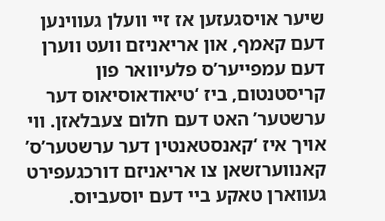שיער אויסגעזען אז זיי וועלן געווינען דעם קאמף, און אריאניזם וועט ווערן דעם עמפייער’ס פלעיוואר פון קריסטנטום, ביז ‘טיאודאוסיאוס דער ערשטער’ האט דעם חלום צעבלאזן. ווי אויך איז ‘קאנסטאנטין דער ערשטער’ס’ קאנווערזשאן צו אריאניזם דורכגעפירט געווארן טאקע ביי דעם יוסעביוס.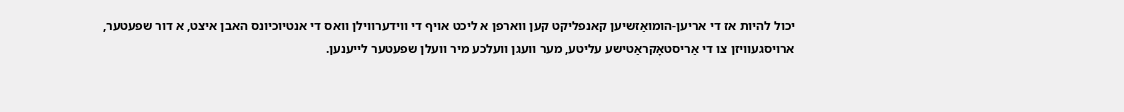יכול להיות אז די אריען-הומואַזשיען קאנפליקט קען ווארפן א ליכט אויף די ווידערווילן וואס די אנטיוכיונס האבן איצט, א דור שפעטער, ארויסגעוויזן צו די אַריסטאָקראַטישע עליטע, מער וועגן וועלכע מיר וועלן שפעטער לייענען.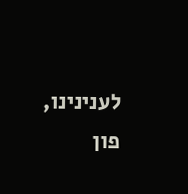לענינינו, פון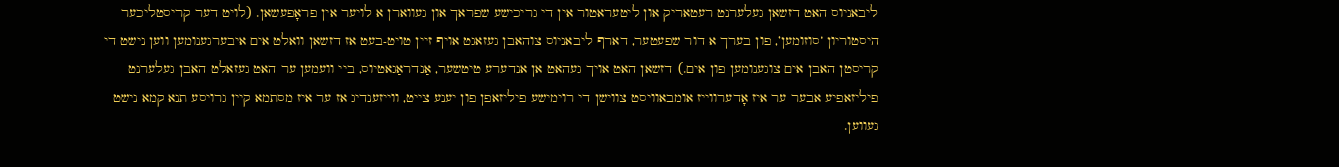ליבאניוס האט דזשאן געלערנט רעטאריק און ליטעראטור אין די גריכישע שפראך און געווארן א לויער אין פראָפעשאן. (לויט דער קריסטליכער היסטוריון ‘סוזומען’, פון בערך א דור שפעטער, דארף ליבאניוס צוהאבן געזאגט אויף זיין טויט-בעט אז דזשאן וואלט אים איבערגענומען ווען נישט די קריסטן האבן אים צוגענומען פון אים.) דזשאן האט אויך געהאט אן אנדערע טיטשער, אַנדראַגאטיוס, ביי וועמען ער האט געזאלט האבן געלערנט פיליזאפיע אבער ער איז אָדערווייז אומבאוויסט צווישן די רוימישע פיליזאפן פון יענע צייט, ווייזענדיג אז ער איז מסתמא קיין גרויסע תנא קמא נישט געווען.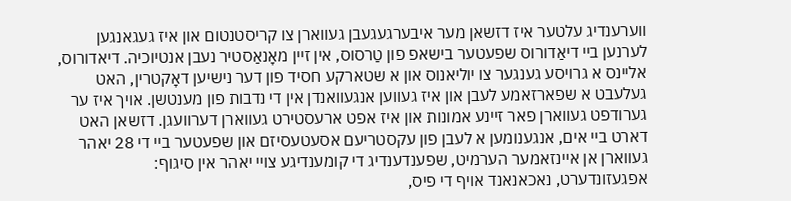ווערענדיג עלטער איז דזשאן מער איבערגעגעבן געווארן צו קריסטנטום און איז געגאנגען לערנען ביי דיאַדורוס שפעטער בישאפ פון טַרסוס, אין זיין מאָנאַסטיר נעבן אנטיוכיה. דיאדורוס, אליינס א גרויסע גענגער צו יוליאנוס און א שטארקע חסיד פון דער נישיען דאָקטרין, האט געלעבט א שפארזאמע לעבן און איז געווען אנגעוואנדן אין די נדבות פון מענטשן. אויך איז ער גערודפט געווארן פאר זיינע אמונות און איז אפט ארעסטירט געווארן דערוועגן. דזשאן האט דארט ביי אים, אנגענומען א לעבן פון עקסטריעם אסעטעסיזם און שפעטער ביי די 28 יאהר געווארן אן איינזאמער הערמיט, שפענדענדיג די קומענדיגע צויי יאהר אין סיגוף: אפגעזונדערט, נאכאנאנד אויף די פיס,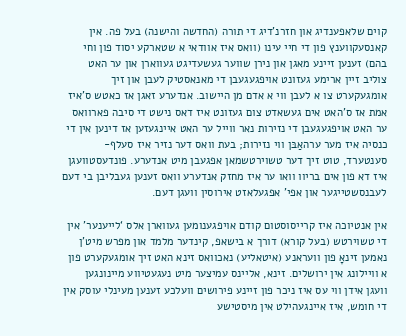קוים שלאפענדיג און חזרנ’דיג די תורה (החדשה והישנה) בעל פה. אין קאנסעקווענץ פון די חיי עינו (וואס איז אוודאי א שטארקע יסוד פון וחי בהם) זענען זיינע מאגן און נירן שווער געשעדיגט געווארן און ער האט צוליב זיין ארימע געזונט אויפגעגעבן די מאנאסטיק לעבן און זיך אומגעקערט צו א לעבן ווי א אדם מן היישוב. אנדערע זאגן אז כאטש ס’איז אמת אז ס’האט אים געשאדט צום געזונט איז דאס נישט די סיבה פארוואס ער האט אויפגעגעבן די נזירות נאר ווייל ער האט איינגעזען אז דינען אין די כנסיה איז מער ערהאַבּן ווי נזירות; בעת וואס דער נזיר איז סעלף-סענטערד, טוט זיך דער טשוירטשמאן אפגעבן מיט אנדערע. פונדעסטוועגן איז דא פון אים בריוו וואו ער איז מחזק אנדערע וואס זענען געבליבן בי דעם לעבנסשטייגער און אפי’ אפגעלאזט אירוסין וועגן דעם.

אין אנטיוכה איז קרייסוסטום קודם אויפגענומען געווארן אלס ‘לייענער’ אין די טשוירטש (בעל קורא) דורך א בישאפ, קינדער מלמד און מפרש מיט’ן נאמען זינאָ פון וועראנע (איטאליע) נאכוואס זינא האט זיך אומגעקערט פון א וויילונג אין ירושלים. זינא, אליינס עמיצער מיט נעגעטיווע מיינונגען וועגן אידן ווי עס איז ניכר פון זיינע פירושים וועלכע זענען מעינלי עוסק אין די חומש, איז איינגעהילט אין מיסטישע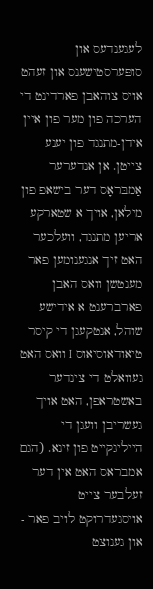לעגענדעס און סופּערסטישענס און זעהט אויס צוהאבן פארדינט די הערכה פון מער פון איין אידן-מתנגד פון יענע צייטן. אן אנדערער אַמבּראָס דער בישאפ פון מילאן, אויך א שטארקע אריען מתנגד, וועלכער האט זיך אנגענומען פאר מענטשן וואס האבן פארברענט א אידישע שוהל, אנטקעגן די קיסר טיאודאוסיאוס I וואס האט געוואלט די צינדער באשטראפן, האט אויך געשריבן וועגן די הייליגקייט פון זינא. (הגם אמבראס האט אין דער זעלבער צייט אויסגעדרוקט לויב פאר - און גענוצט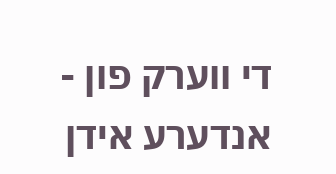די ווערק פון - אנדערע אידן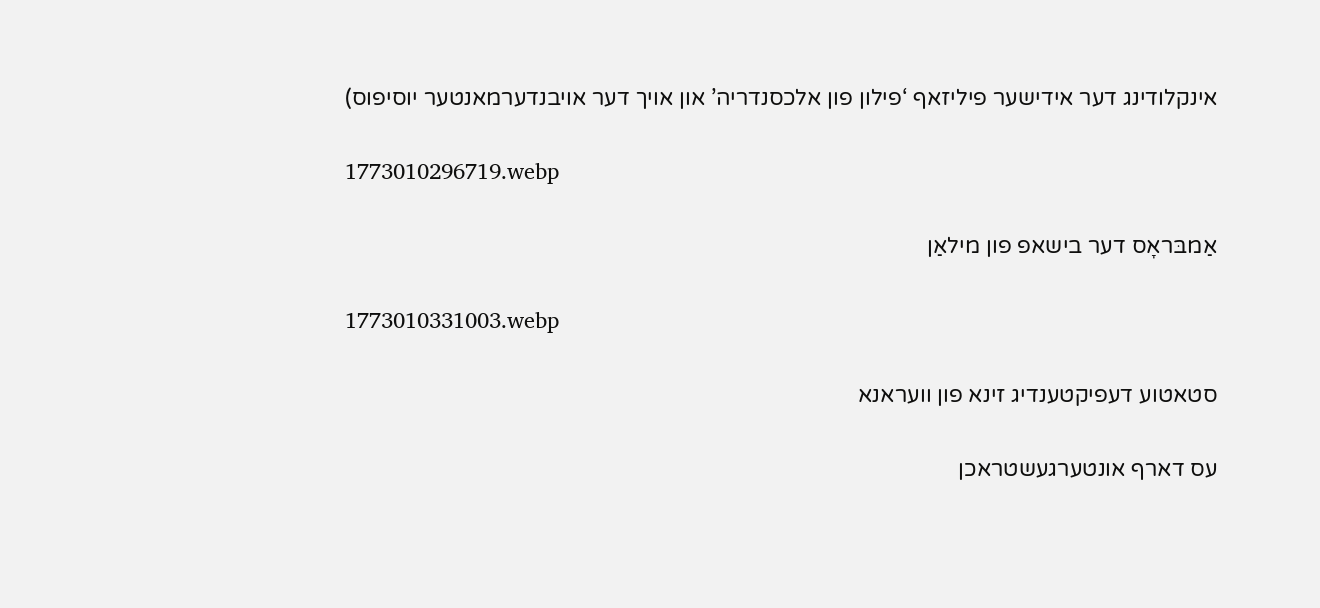אינקלודינג דער אידישער פיליזאף ‘פילון פון אלכסנדריה’ און אויך דער אויבנדערמאנטער יוסיפוס)

1773010296719.webp

אַמבּראָס דער בישאפ פון מילאַן

1773010331003.webp

סטאטוע דעפיקטענדיג זינא פון וועראנא

עס דארף אונטערגעשטראכן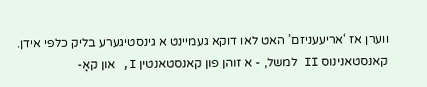ווערן אז ‘אריעעניזם’ האט לאו דוקא געמיינט א גינסטיגערע בליק כלפי אידן. קאנסטאנינוס II למשל, - א זוהן פון קאנסטאנטין I, און קאָ-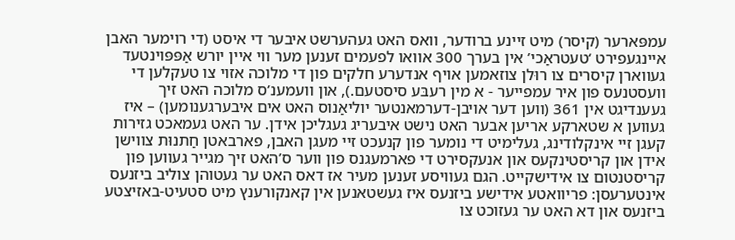עמפּארער (קיסר) מיט זיינע ברודער, וואס האט געהערשט איבער די איסט (די רוימער האבן איינגעפירט ‘טעטראַכי’ אין בערך 300 אוואו לפעמים זענען מער ווי איין יורש אַפּפּוינטעד געווארן קיסרים צו רוּלן צוזאמען אויף אנדערע חלקים פון די מלוכה אזוי צו טעקלען די וועסטנעס פון איר עמפייער - א מין רעבּע סיסטעם.), און וועמענ’ס מלוכה האט זיך געענדיגט אין 361 (ווען דער אויבן-דערמאנטער יוליאַנוס האט אים איבערגענומען) – איז געווען א שטארקע אריען אבער האט נישט איבעריג געגליכן אידן. ער האט געמאכט גזירות קעגן זיי אינקלודינג, געלימיט די נומער פון קנעכט זיי מעגן האבן, פארבאטן חַתנוּת צווישן אידן און קריסטינקעס און אנעקסירט די פארמעגנס פון ווער ס’האט זיך מגייר געווען פון קריסטנטום צו אידישקייט. הגם געוויסע זענען מעיר אז דאס האט ער געטוהן צוליב ביזנעס אינטערעסן: פריוואטע אידישע ביזנעס איז געשטאנען אין קאנקורענץ מיט סטעיט-באזיצטע ביזנעס און דא האט ער געזוכט צו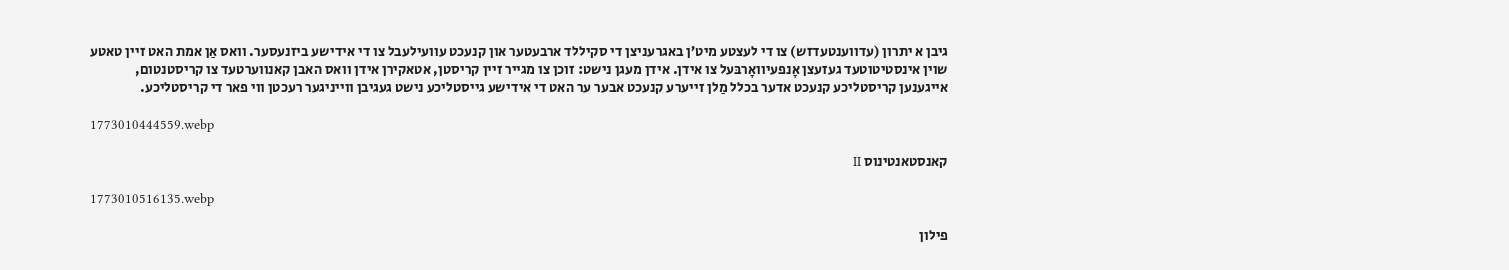גיבן א יתרון (עדווענטעדזש) צו די לעצטע מיט’ן באגרעניצן די סקיללד ארבעטער און קנעכט עוועילעבל צו די אידישע ביזנעסער. וואס אַן אמת האט זיין טאטע שוין אינסטיטוטעד געזעצן אָנפעיוואָרבּעל צו אידן. אידן מעגן נישט: זוכן צו מגייר זיין קריסטן, אטאקירן אידן וואס האבן קאנווערטעד צו קריסטנטום, אייגענען קריסטליכע קנעכט אדער בכלל מַלן זייערע קנעכט אבער ער האט די אידישע גייסטליכע נישט געגיבן ווייניגער רעכטן ווי פאר די קריסטליכע.

1773010444559.webp

קאנסטאנטינוס II

1773010516135.webp

פילון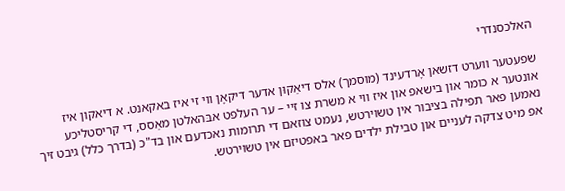האלכסנדרי

שפעטער ווערט דזשאן אָרדעינד (מוסמך) אלס דיאַקוּן אדער דיקאָן ווי זי איז באקאנט. א דיאקון איז אונטער א כומר און בישאפ און איז ווי א משרת צו זיי – ער העלפט אבּהאלטן מאַסס, די קריסטליכע נאמען פאר תפילה בציבור אין טשוירטש, נעמט צוזאם די תרומות נאכדעם און בד"כ (בדרך כלל) גיבט זיך אפ מיט צדקה לעניים און טבילת ילדים פאר באפטיזם אין טשוירטש.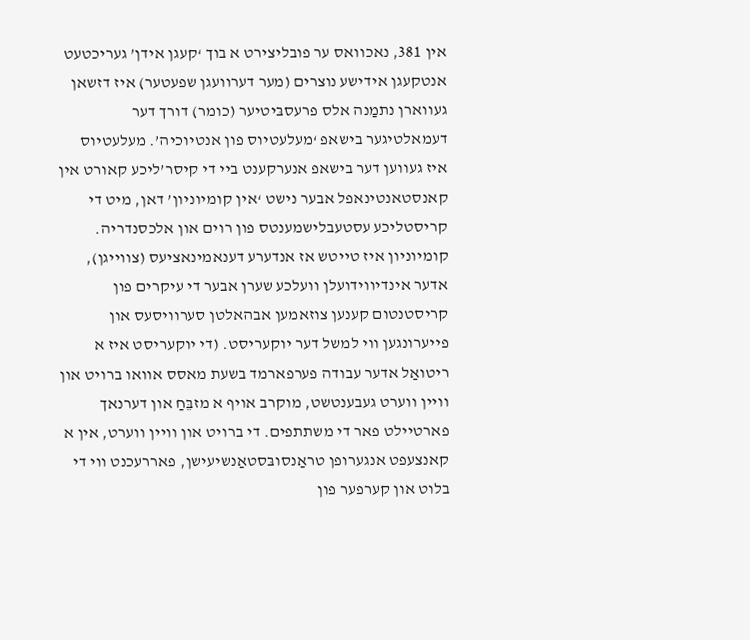אין 381, נאכוואס ער פובליצירט א בוך ‘קעגן אידן’ געריכטעט אנטקעגן אידישע נוצרים (מער דערוועגן שפעטער) איז דזשאן געווארן נתמַנה אלס פרעסבּיטיער (כומר) דורך דער דעמאלטיגער בישאפ ‘מעלעטיוס פון אנטיוכיה’. מעלעטיוס איז געווען דער בישאפ אנערקענט ביי די קיסר’ליכע קאורט אין קאנסטאנטינאפל אבער נישט ‘אין קומיוניון’ דאן, מיט די קריסטליכע עסטעבלישמענטס פון רוים און אלכסנדריה. קומיוניון איז טײטש אז אנדערע דענאמינאציעס (צווייגן), אדער אינדיווידועלן וועלכע שערן אבער די עיקרים פון קריסטנטום קענען צוזאמען אבהאלטן סערוויסעס און פייערונגען ווי למשל דער יוקעריסט. (די יוקעריסט איז א ריטואַל אדער עבודה פערפארמד בשעת מאסס אוואו ברויט און וויין ווערט געבענטשט, מוקרב אויף א מזבֵּחַ און דערנאך פארטיילט פאר די משתתפים. די ברויט און וויין ווערט, אין א קאנצעפט אנגערופן טראַנסובּסטאַנשיעישן, פאררעכנט ווי די בלוט און קערפער פון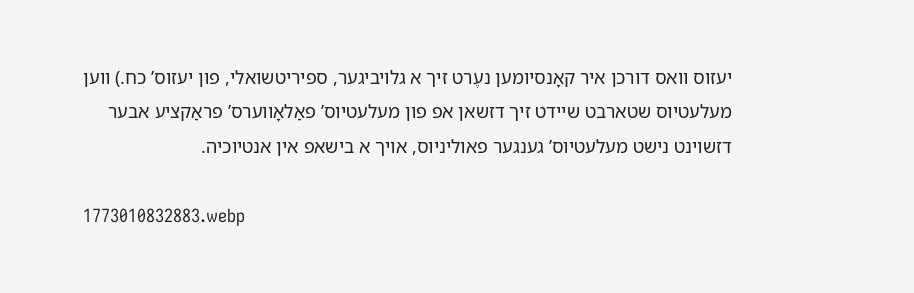יעזוס וואס דורכן איר קאָנסיומען נעֶרט זיך א גלויביגער, ספיריטשואלי, פון יעזוס’ כח.) ווען מעלעטיוס שטארבט שיידט זיך דזשאן אפ פון מעלעטיוס’ פאַלאָווערס’ פראַקציע אבער דזשוינט נישט מעלעטיוס’ גענגער פאוליניוס, אויך א בישאפ אין אנטיוכיה.

1773010832883.webp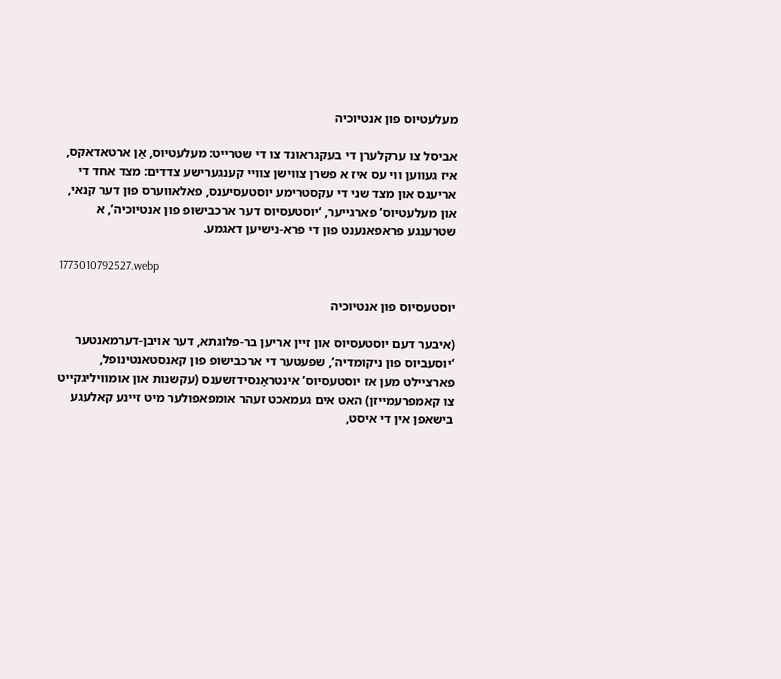מעלעטיוס פון אנטיוכיה

אביסל צו ערקלערן די בעקגראונד צו די שטרייט: מעלעטיוס, אַן ארטאדאקס, איז געווען ווי עס איז א פשרן צווישן צוויי קענגערישע צדדים: מצד אחד די אריענס און מצד שני די עקסטרימע יוסטעסיענס, פאלאווערס פון דער קנאי, און מעלעטיוס’ פארגייער, ‘יוסטעסיוס דער ארכבישופ פון אנטיוכיה’, א שטרענגע פראפאנענט פון די פרא-נישיען דאגמע.

1773010792527.webp

יוסטעסיוס פון אנטיוכיה

(איבער דעם יוסטעסיוס און זיין אריען בר-פלוגתא, דער אויבן-דערמאנטער ‘יוסעביוס פון ניקומדיה’, שפעטער די ארכבישופ פון קאנסטאנטינופל, פארציילט מען אז יוסטעסיוס’ אינטראַנסידזשענס (עקשנות און אומוויליגקייט צו קאמפרעמייזן) האט אים געמאכט זעהר אומפאפולער מיט זיינע קאלעגע בישאפן אין די איסט,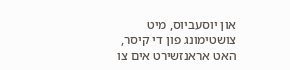און יוסעביוס, מיט צושטימונג פון די קיסר, האט אראנזשירט אים צו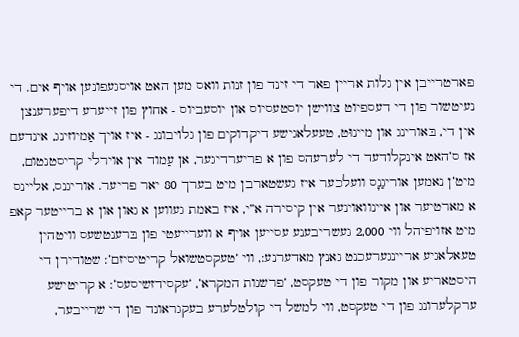פארטרייבן אין גלות אריין פאר די זינד פון זנות וואס מען האט אויסגעפונען אויף אים. די נעיטשור פון די דעספיוט צווישן יוסטעסיוס און יוסעביוס - אחוץ פון זייערע דיפערענצן אין די, בּאורינג און מיינוּט, טעעלאגישע דיקדוקים פון גלױבונג - איז אויך אַמיוזינג, אינדעם אז ס’האט אינקלודעד די לערעהס פון א פריערדיגער, אן עַמוד אין אוירלי קריסטנטום, מיט’ן נאמען אוריגַנָס וועלכער איז געשטארבן מיט בערך 80 יאר פריער. אוריגנס, אליינס א מארטיער און איינוואוינער אין קיסירה א”י, איז באמת געווען א גאון און א ברייטער קאפ מיט אזויפיהל ווי 2,000 געשריבענע עסייען אויף א ווערייעטי פון בּרענטשעס וויטהין טעאלאגיע אריינגערעכנט גאנץ מאדערנע:, ווי ‘טעקסטשואל קריטיסיזם’: שטודירן די היסטאריע און מקור פון די טעקסט, ‘פרשנות המקרא’, ‘עקסידזשיסעס’: א קריטישע ערקלערונג פון די טעקסט, ווי למשל די קולטלערע בעקגראונד פון די שרייבער,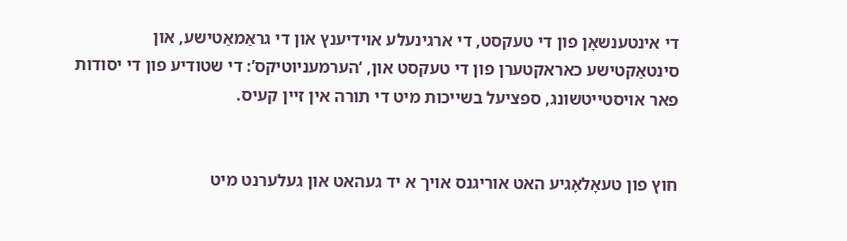די אינטענשאָן פון די טעקסט, די ארגינעלע אוידיענץ און די גראַמאַטישע, און סינטאַקטישע כאראקטערן פון די טעקסט און, ‘הערמעניוטיקס’: די שטודיע פון די יסודות פאר אויסטייטשונג, ספציעל בשייכות מיט די תורה אין זיין קעיס.


חוץ פון טעאָלאָגיע האט אוריגנס אויך א יד געהאט און געלערנט מיט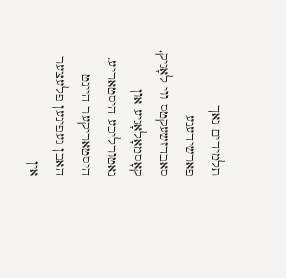תלמידים נאך פארשידענע סאבדזשעקטס ווי לאָגיק, קאָסמאָלאָגיע און נאטורליכע היסטאריע. היסטאריקער היינט האבן געפינען פלעצער אין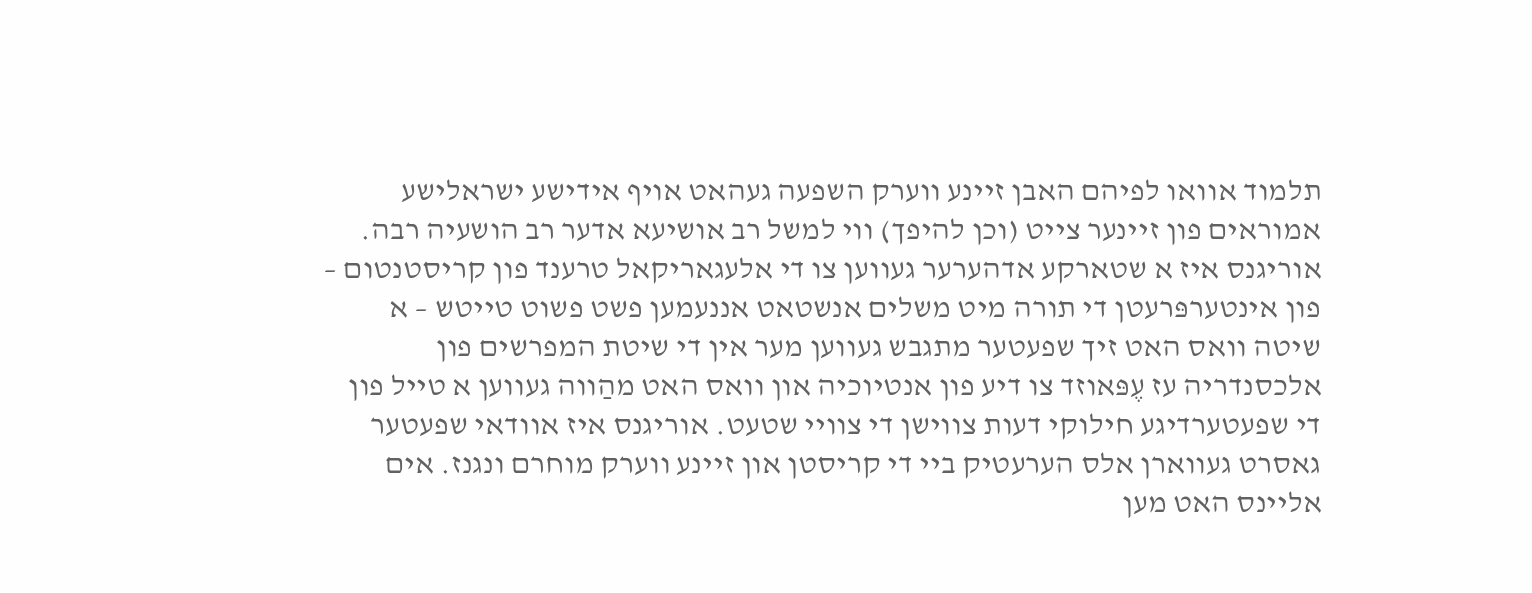תלמוד אוואו לפיהם האבן זיינע ווערק השפעה געהאט אויף אידישע ישראלישע אמוראים פון זיינער צייט (וכן להיפך) ווי למשל רב אושיעא אדער רב הושעיה רבה. אוריגנס איז א שטארקע אדהערער געווען צו די אלעגאריקאל טרענד פון קריסטנטום – פון אינטערפּרעטן די תורה מיט משלים אנשטאט אננעמען פשט פשוט טייטש – א שיטה וואס האט זיך שפעטער מתגבש געווען מער אין די שיטת המפרשים פון אלכסנדריה עז עֶפּאוזד צו דיע פון אנטיוכיה און וואס האט מהַווה געווען א טייל פון די שפעטערדיגע חילוקי דעות צווישן די צוויי שטעט. אוריגנס איז אוודאי שפעטער גאסרט געווארן אלס הערעטיק ביי די קריסטן און זיינע ווערק מוחרם ונגנז. אים אליינס האט מען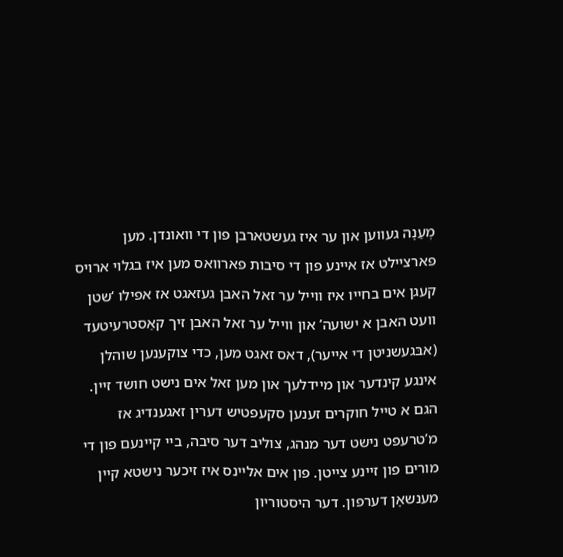מְעַנֶה געווען און ער איז געשטארבן פון די וואונדן. מען פארציילט אז איינע פון די סיבות פארוואס מען איז בגלוי ארויס קעגן אים בחייו איז ווייל ער זאל האבן געזאגט אז אפילו ‘שטן וועט האבן א ישועה’ און ווייל ער זאל האבן זיך קאַסטרעיטעד (אבּגעשניטן די אייער), דאס זאגט מען, כדי צוקענען שוהלן אינגע קינדער און מיידלעך און מען זאל אים נישט חושד זיין. הגם א טייל חוקרים זענען סקעפטיש דערין זאגענדיג אז מ’טרעפט נישט דער מנהג, צוליב דער סיבה, ביי קיינעם פון די מורים פון זיינע צייטן. פון אים אליינס איז זיכער נישטא קיין מענשאָן דערפון. דער היסטוריון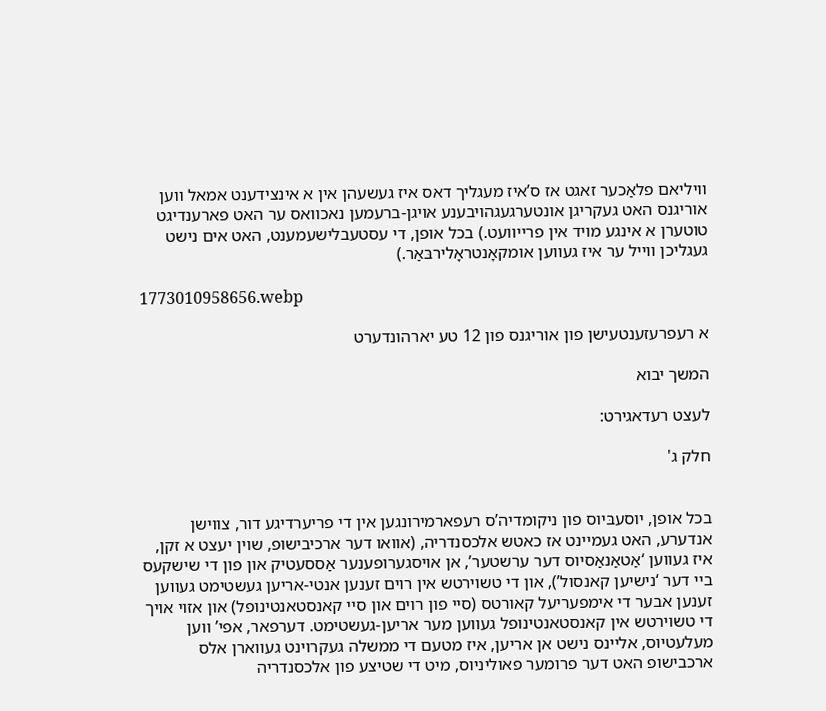וויליאם פלאַכער זאגט אז ס’איז מעגליך דאס איז געשעהן אין א אינצידענט אמאל ווען אוריגנס האט געקריגן אונטערגעגהויבענע אויגן-ברעמען נאכוואס ער האט פארענדיגט טוטערן א אינגע מויד אין פרייוועט.) בכל אופן, די עסטעבלישעמענט, האט אים נישט געגליכן ווייל ער איז געווען אומקאָנטראָלירבּאַר.)

1773010958656.webp

א רעפרעזענטעישן פון אוריגנס פון 12 טע יארהונדערט

המשך יבוא

לעצט רעדאגירט:

חלק ג'


בכל אופן, יוסעבּיוס פון ניקומדיה’ס רעפארמירונגען אין די פריערדיגע דור, צווישן אנדערע, האט געמיינט אז כאטש אלכסנדריה, (אוואו דער ארכיבישופ, שוין יעצט א זקן, איז געווען ‘אַטאַנאַסיוס דער ערשטער’, אן אויסגערופענער אַססעטיק און פון די שישקעס ביי דער ‘נישיען קאנסול’), און די טשוירטש אין רוים זענען אנטי-אריען געשטימט געווען זענען אבער די אימפעריעל קאורטס (סיי פון רוים און סיי קאנסטאנטינופל) און אזוי אויך די טשוירטש אין קאנסטאנטינופל געווען מער אריען-געשטימט. דערפאר, אפי’ ווען מעלעטיוס, אליינס נישט אן אריען, איז מטעם די ממשלה געקרוינט געווארן אלס ארכבישופ האט דער פרומער פאוליניוס, מיט די שטיצע פון אלכסנדריה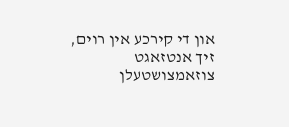און די קירכע אין רוים, זיך אנטזאגט צוזאמצושטעלן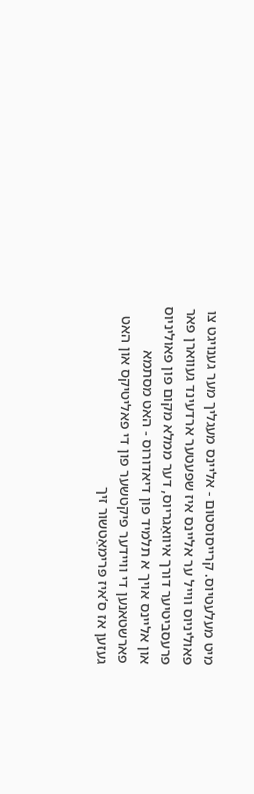מיט מעלעטיוס. קרייסוסטום - אליינס מעגליך מער גענויגט צו פאוליניוס ווייל ער אליינס איז שפעטער ארדעינד געווארן פאר פרעסביטיער דורך איוואַגריוס, דער ממלא מקום פון פאוליניוס און אליינס אויך א תלמיד פון דיאדורוס - האט מסתמא פארשטאנען די וויידער פיקטשער פון די פאליטיקס און האט געזען אז ס’איז פּרימאַטשור זיך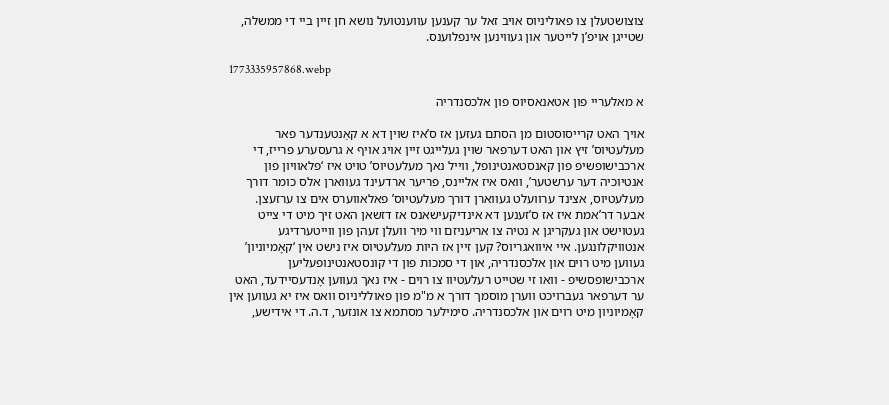צוצושטעלן צו פאוליניוס אויב זאל ער קענען עווענטועל נושא חן זיין ביי די ממשלה, שטייגן אויפ’ן לייטער און געווינען אינפלוענס.

1773335957868.webp

א מאלעריי פון אטאנאסיוס פון אלכסנדריה

אויך האט קרייסוסטום מן הסתם געזען אז ס’איז שוין דא א קאַנטענדער פאר מעלעטיוס’ זיץ און האט דערפאר שוין געלייגט זיין אויג אויף א גרעסערע פרייז, די ארכבישופשיפ פון קאנסטאנטינופל, ווייל נאך מעלעטיוס’ טויט איז ‘פלאוויון פון אנטיוכיה דער ערשטער’, וואס איז אליינס, פריער ארדעינד געווארן אלס כומר דורך מעלעטיוס, אצינד ערוועלט געווארן דורך מעלעטיוס’ פאלאווערס אים צו ערזעצן. אבער דר’אמת איז אז ס’זענען דא אינדיקעישאנס אז דזשאן האט זיך מיט די צייט געטוישט און געקריגן א נטיה צו אריעניזם ווי מיר וועלן זעהן פון ווייטערדיגע אנטוויקלונגען. איי איוואגריוס? קען זיין אז היות מעלעטיוס איז נישט אין ‘קאָמיוניון’ געווען מיט רוים און אלכסנדריה, און די סמכות פון די קונסטאנטינופעליען ארכבישופסשיפ - וואו זי שטייט רעלעטיוו צו רוים - איז נאך געווען אָנדעסיידעד, האט ער דערפאר געברויכט ווערן מוסמך דורך א מ"מ פון פאולליניוס וואס איז יא געווען אין קאָמיוניון מיט רוים און אלכסנדריה. סימילער מסתמא צו אונזער, ד.ה. די אידישע,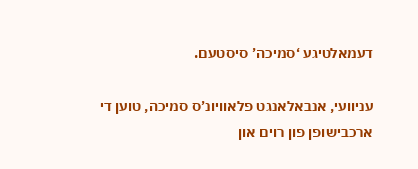דעמאלטיגע ‘סמיכה’ סיסטעם.

עניוועי, אנבאלאנגט פלאוויונ’ס סמיכה, טוען די ארכבישופן פון רוים און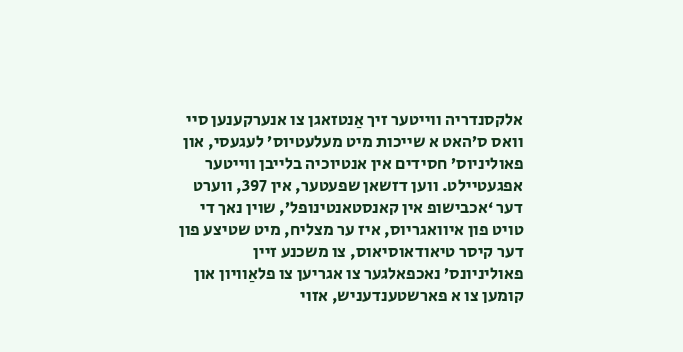אלקסנדריה ווייטער זיך אַנטזאגן צו אנערקענען סיי וואס ס’האט א שייכות מיט מעלעטיוס’ לעגעסי, און פאוליניוס’ חסידים אין אנטיוכיה בלייבן ווייטער אפגעטיילט. ווען דזשאן שפעטער, אין 397, ווערט דער ‘אכבישופ אין קאנסטאנטינופל’, שוין נאך די טויט פון איוואגריוס, איז ער מצליח, מיט שטיצע פון דער קיסר טיאודאוסיאוס, צו משכנע זיין פאוליניונס’ נאכפאלגער צו אגריען צו פלאַוויון און קומען צו א פארשטענדעניש, אזוי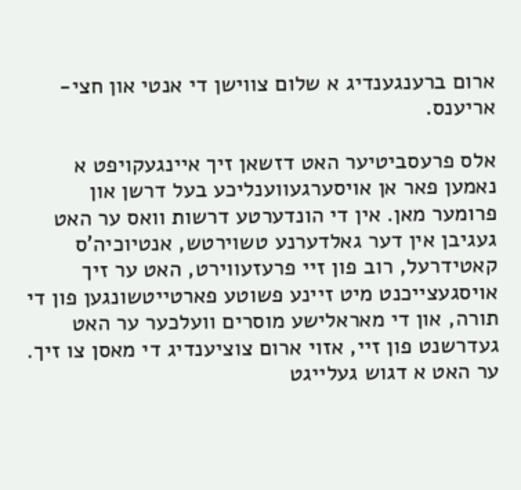ארום ברענגענדיג א שלום צווישן די אנטי און חצי-אריענס.

אלס פרעסביטיער האט דזשאן זיך איינגעקויפט א נאמען פאר אן אויסערגעווענליכע בעל דרשן און פרומער מאן. אין די הונדערטע דרשות וואס ער האט געגיבן אין דער גאלדערנע טשוירטש, אנטיוכיה’ס קאטידרעל, רוב פון זיי פרעזעווירט, האט ער זיך אויסגעצייכנט מיט זיינע פשוטע פארטייטשונגען פון די תורה, און די מאראלישע מוסרים וועלכער ער האט געדרשנט פון זיי, אזוי ארום צוציענדיג די מאסן צו זיך. ער האט א דגוש געלייגט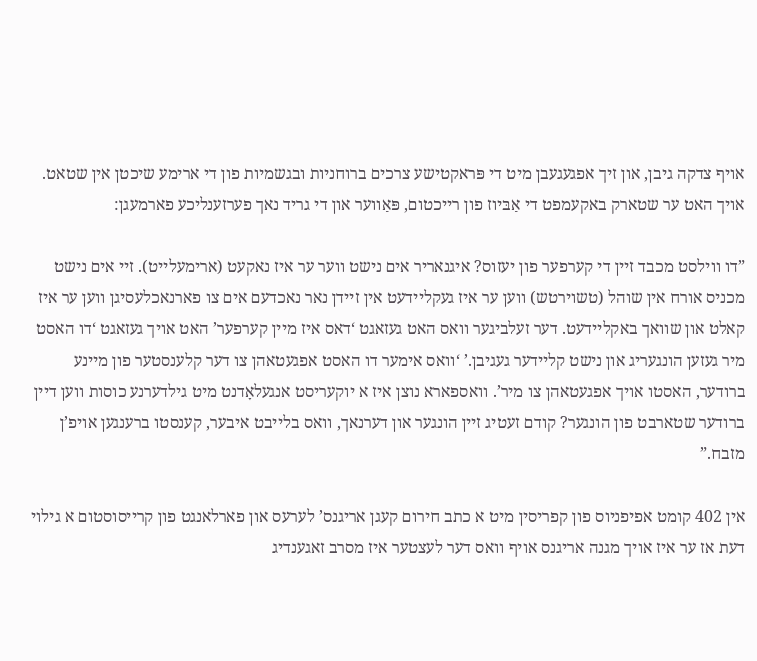אויף צדקה גיבן, און זיך אפגעגעבן מיט די פּראקטישע צרכים ברוחניות ובגשמיות פון די ארימע שיכטן אין שטאט. אויך האט ער שטארק באקעמפט די אַבּיוז פון רייכטום, פּאַווער און די גריד נאך פערזענליכע פארמעגן:

”דו ווילסט מכבד זיין די קערפער פון יעזוס? איגנאריר אים נישט ווער ער איז נאקעט (ארימעלייט). זיי אים נישט מכניס אורח אין שוהל (טשוירטש) ווען ער איז געקליידעט אין זיידן נאר נאכדעם אים צו פארנאכלעסיגן ווען ער איז קאלט און שוואך באקליידעט. דער זעלביגער וואס האט געזאגט ‘דאס איז מיין קערפער’ האט אויך געזאגט ‘דו האסט מיר געזען הונגעריג און נישט קליידער געגיבן.’ ‘וואס אימער דו האסט אפגעטאהן צו דער קלענסטער פון מיינע ברודער, האסטו אויך אפגעטאהן צו מיר’. וואספארא נוצן איז א יוקעריסט אנגעלאָדנט מיט גילדערנע כוסות ווען דיין ברודער שטארבט פון הונגער? קודם זעטיג זיין הונגער און דערנאך, וואס בלייבט איבער, קענסטו ברענגען אויפ’ן מזבח.”

אין 402 קומט אפיפניוס פון קפריסין מיט א כתב חירום קעגן אריגנס’ לערעס און פארלאנגט פון קרייסוסטום א גילוי דעת אז ער איז אויך מגנה אריגנס אויף וואס דער לעצטער איז מסרב זאגענדיג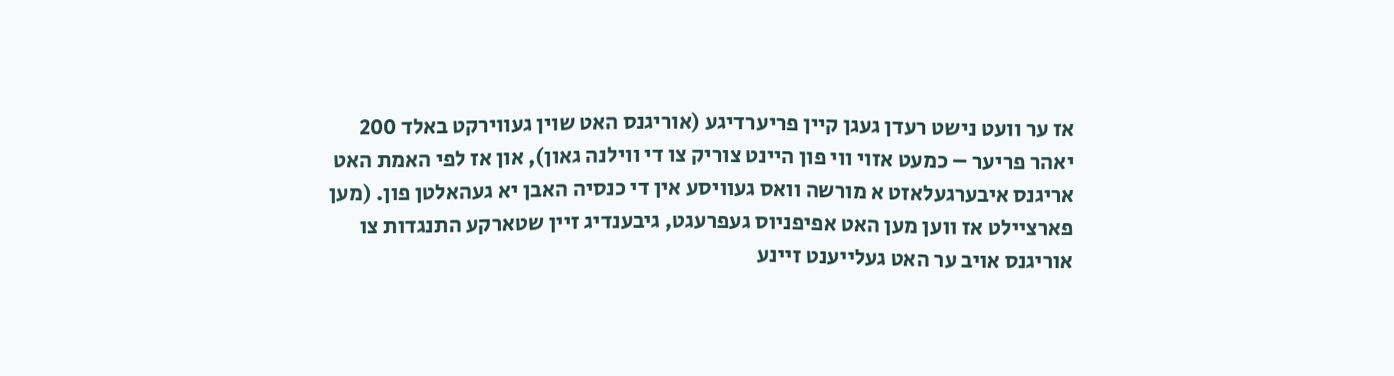אז ער וועט נישט רעדן געגן קיין פריערדיגע (אוריגנס האט שוין געווירקט באלד 200 יאהר פריער – כמעט אזוי ווי פון היינט צוריק צו די ווילנה גאון), און אז לפי האמת האט אריגנס איבערגעלאזט א מורשה וואס געוויסע אין די כנסיה האבן יא געהאלטן פון. (מען פארציילט אז ווען מען האט אפיפניוס געפרעגט, גיבענדיג זיין שטארקע התנגדות צו אוריגנס אויב ער האט געלייענט זיינע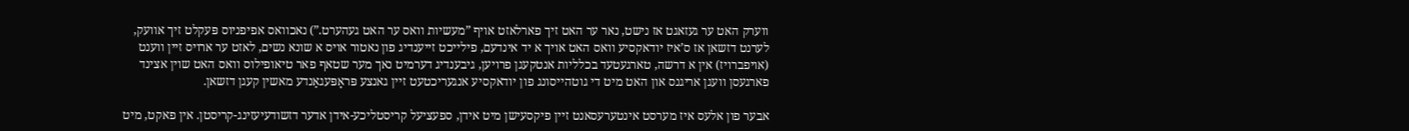ווערק האט ער געזאגט אז נישט, נאר ער האט זיך פארלאזט אויף ”מעשיות וואס ער האט געהערט.”) נאכוואס אפיפניוס פּעקלט זיך אוועק, לערנט דזשאן אז ס’איז יודאקסיע וואס האט אויך א יד אינדעם, פילייכט זייענדיג פון נאטור אויס א שונא נשים, לאזט ער ארויס זיין ווענט (אויפברויז) אין א דרשה, טארגעטעד בכלליות אנטקעגן פרויען, גיבענדיג דערמיט נאך מער שטאף פאר טיאופילוס וואס האט שוין אצינד פארגעסן וועגן אריגנס און האט מיט די גוטהייסונג פון יודאקסיע אנגעריכטעט זיין גאנצע פּראָפּעגאַנדע מאשין קעגן דזשאן.

אבער פון אלעס איז מערסט אינטערעסאנט זיין פיקסעישן מיט אידן, ספעציעל קריסטליכע-אידן אדער דזשודעיעזינג-קריסטן. אין פאקט, מיט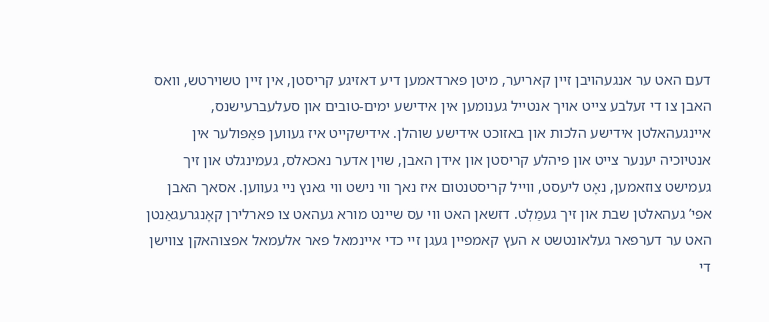דעם האט ער אנגעהויבן זיין קאריער, מיטן פארדאמען דיע דאזיגע קריסטן, אין זיין טשוירטש, וואס האבן צו די זעלבע צייט אויך אנטייל גענומען אין אידישע ימים-טובים און סעלעברעישנס, איינגעהאלטן אידישע הלכות און באזוכט אידישע שוהלן. אידישקייט איז געווען פּאַפּולער אין אנטיוכיה יענער צייט און פיהלע קריסטן און אידן האבן, שוין אדער נאכאלס, געמינגלט און זיך געמישט צוזאמען, נאָט ליעסט, ווייל קריסטנטום איז נאך ווי נישט ווי גאנץ ניי געווען. אסאך האבן אפי’ געהאלטן שבת און זיך געמַלְט. דזשאן האט ווי עס שיינט מורא געהאט צו פארלירן קאָנגרעגאַנטן האט ער דערפאר געלאונטשט א העץ קאמפיין געגן זיי כדי איינמאל פאר אלעמאל אפצוהאקן צווישן די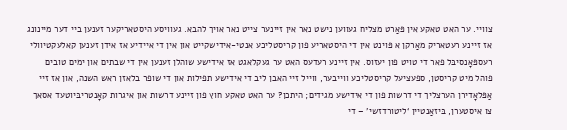צוויי. ער האט טאקע אין פּאַרט מצליח געווען נישט נאר אין זיינער צייט נאר אויך להבא. געוויסע היסטאריקער זענען ביי דער מיינונג אז זיינע רעטאריק מאַרקן א פּוינט אין די היסטאריע פון קריסטליכע אנטי-אידישקייט און אין די איידיע אז אידן זענען קאלעקטיוולי רעספּאָנסיבּל פאר די טויט פון יעזוס. אין זיינע רעדעס האט ער געקלאגט אז אידישע שוהלן זענען אין די שבתים און ימים טובים פוהל מיט קריסטן, ספעציעל קריסטליכע ווייבער, ווייל זיי האבן ליב די אידישע תפילות און די שופר בלאזן ראש השנה, און אז זיי אַפּלאָדירן הערצליך די דרשות פון די אידישע מגידים; היתכן? ער האט טאקע חוץ פון זיינע דרשות און איגרות קאָנטריבּיוטעד אסאך צו איסטערן, בּיזאַנטיין ‘ליטורדזשי’ – די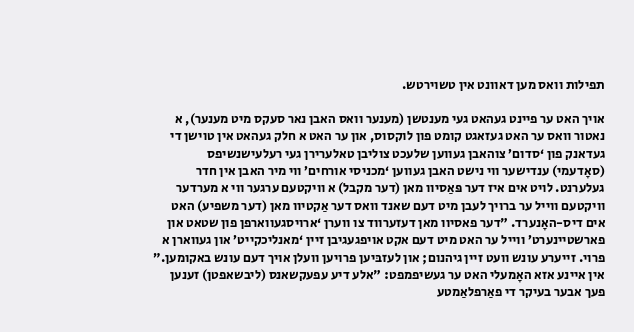תפילות וואס מען דאוונט אין טשוירטש.

אויך האט ער פיינט געהאט געי מענטשן (מענער וואס האבן נאר סעקס מיט מענער), א נאטור וואס ער האט געזאגט קומט פון לוקסוס, און ער האט א חלק געהאט אין טוישן די געדאנק פון ‘סדום’ צוהאבן געווען שלעכט צוליבן טאלערירן געי רעלעישנשיפס (סאָדעמי) ענדישער ווי נישט האבן געווען ‘מכניסי אורחים’ ווי מיר האבן אין חדר געלערנט. לויט אים איז דער פּאַסיוו מאן (דער מקבל) א וויקטעם ערגער ווי א מערדער וויקטעם ווייל ער ברויך לעבן מיט דעם שאנד וואס דער אַקטיוו מאן (דער משפיע) האט אים דיס-האָנערד. "דער פאסיוו מאן דעזערווד צו ווערן ‘ארויסגעווארפן פון שטאט און פארשטיינערט’ ווייל ער האט מיט דעם אקט אויפגעגיבן זיין ‘מאנליכקייט’ און געווארן א פרוי. זייערע עונש וועט זיין גיהנום; און לעזבּיען פרויען וועלן אויך דעם עונש באקומען.” אין איינע אזא האָמעלי האט ער געשיפמפט: "אלע דיע עפעקשאנס (ליבשאפטן) זענען פעך אבער בעיקר די פאַרפלאַמטע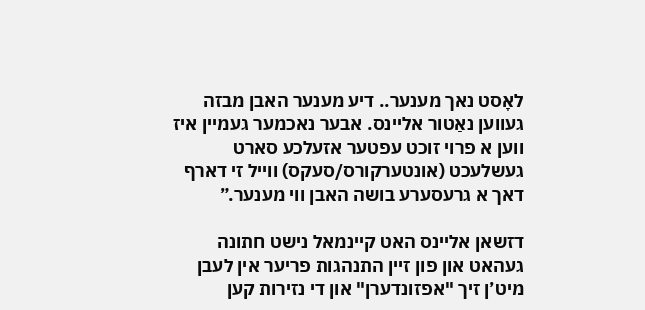לאָסט נאך מענער.. דיע מענער האבן מבזה געווען נאַטור אליינס. אבער נאכמער געמיין איז ווען א פרוי זוכט עפטער אזעלכע סארט געשלעכט (אונטערקורס/סעקס) ווייל זי דארף דאך א גרעסערע בושה האבן ווי מענער.”

דזשאן אליינס האט קיינמאל נישט חתונה געהאט און פון זיין התנהגות פריער אין לעבן מיט’ן זיך "אפזונדערן" און די נזירות קען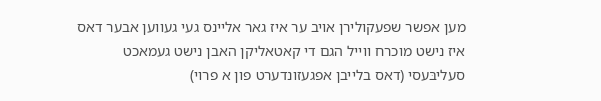מען אפשר שפעקולירן אויב ער איז גאר אליינס געי געווען אבער דאס איז נישט מוכרח ווייל הגם די קאטאליקן האבן נישט געמאכט סעליבּעסי (דאס בלייבן אפגעזונדערט פון א פרוי)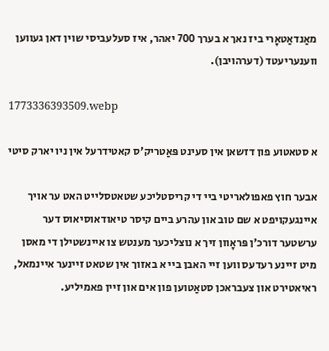מאַנדאַטאָרי ביז נאך א בערך 700 יאהר, איז סעלעביסי שוין דאן געווען ווענעריעטד (דערהויבן).

1773336393509.webp

א סטאטוע פון דזשאן אין סעינט פּאַטריק'ס קאטידרעל אין ניו יארק סיטי

אבער חוץ פאפולאריטי ביי די קריסטליכע שטאטסלייט האט ער אויך איינגעקויפט א שם טוב און עהרע ביים קיסר טיאודאוסיאוס דער ערשטער דורכ’ן פּראָוון זיך א נוצליכער מענטש צו איינשטילן די מאסן מיט זיינע רעדעס ווען זיי האבן ביי א באזוך אין שטאט זיינער איינמאל, ראיאטירט און צעבראכן סטאַטוען פון אים און זיין פאמיליע.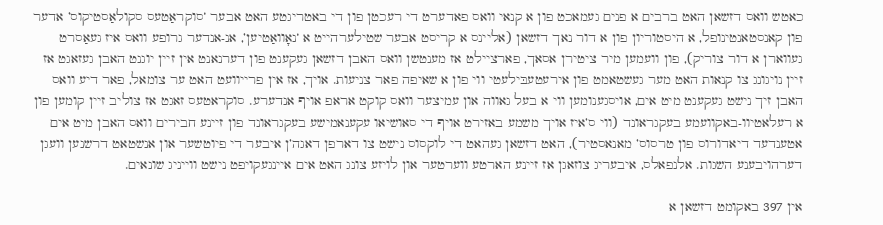כאטש וואס דזשאן האט ברבים א פנים געמאכט פון א קנאי וואס פאדערט די רעכטן פון די באטריגטע האט אבער ‘סוקראַטעס סקולאַסטיקוס’ אדער פון קאנסטאנטינופל, א היסטוריון פון א דור נאך דזשאן (אליינס א קריסט אבער שטילערהייט א ‘נאָוואַטיען’, אנ-אנדער גרופע וואס איז געאַסרט געווארן א דור צוריק), פון וועמען מיר ציטירן אסאך, פארציילט אז מענטשן וואס האבן דזשאן געקענט פון דערנאנט אין זיין יוגנט האבן געזאגט אז זיין נויגונג צו קנאות האט מער געשטאמט פון אירעטעבּילעטי ווי פון א שאיפה פאר צניעות. אויך, אז אין פרייוועט האט ער צומאל, פאר דיע וואס האבן זיך נישט געקענט מיט אים, אויסגענומען ווי א בעל גאווה און עמיצער וואס קוקט אראפ אויף אנדערע. סוקראטעס זאגט אז צוליב זיין קומען פון א רעלאטיוו-באקוועמע בעקגראונד (ווי ס’איז אויך משמע באזירט אויף די סאושיאו עקענאמישע בעקגראונד פון זיינע חבירים וואס האבן מיט אים אטענדעד דיאדורוס פון טרסוס’ מאנאסטיר), האט דזשאן געהאט די לוקסוס נישט צו דארפן דאגה’ן איבער די פיוטשער און אנשטאט דרשנען וועגן דערהויבענע השגות. אלנפאלס, איבעריג צוזאגן אז זיינע הארטע ווערטער און לויזע צונג האט אים איינגעקויפט נישט ווייניג שונאים.

אין 397 באקומט דזשאן א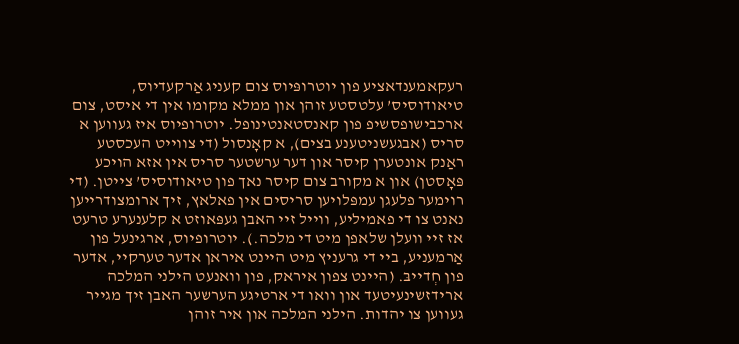רעקאמענדאציע פון יוטרופּיוס צום קעניג אַרקעדיוס, טיאודוסיס’ עלטסטע זוהן און ממלא מקומו אין די איסט, צום ארכבישופסשיפ פון קאנסטאנטינופל. יוטרופיוס איז געווען א סריס (אבגעשניטענע בצים), א קאָנסול (די צווייט העכסטע ראַנק אונטערן קיסר און דער ערשטער סריס אין אזא הויכע פּאָסטן) און א מקורב צום קיסר נאך פון טיאודוסיס’ צייטן. (די רוימער פלעגן עמפּלויען סריסים אין פאלאץ, זיך ארומצודרייען נאנט צו די פאמיליע, ווייל זיי האבן געפּאוזט א קלענערע טרעט אז זיי וועלן שלאפן מיט די מלכה.). יוטרופיוס, ארגינעל פון אַרמעניע, ביי די גרעניץ מיט היינט איראן אדער טערקיי, אדער פון חְדייבּ. (היינט צפון איראק, פון וואנעט הילני המלכה ארידזשינעיטעד און וואו די ארטיגע הערשער האבן זיך מגייר געווען צו יהדות. הילני המלכה און איר זוהן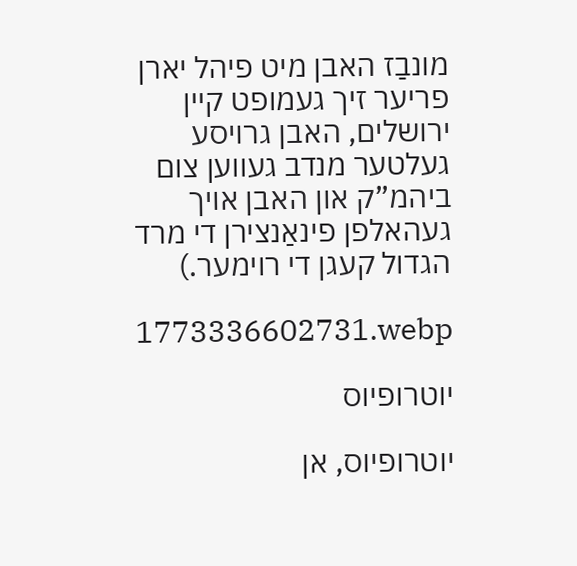מונבַז האבן מיט פיהל יארן פריער זיך געמופט קיין ירושלים, האבן גרויסע געלטער מנדב געווען צום ביהמ”ק און האבן אויך געהאלפן פינאַנצירן די מרד הגדול קעגן די רוימער.)

1773336602731.webp

יוטרופיוס

יוטרופיוס, אן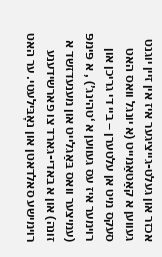אכזר און געלט-גייציגער איז אין זיין יוגנט געווען א קאַטאַמייט (א יונגל וואס האט סעקס מיט אן עלטערן – ביי די גריכן און רוימער איז עס געווען א ‘טהינג’) , א פּימפּ (עמיצער וואס בּאַגלייט און מענעדזשד א זונה) און א באדי-גארד צו פארשידענע רוימישע סאלדאטן און נאָבּילעטי. ער האט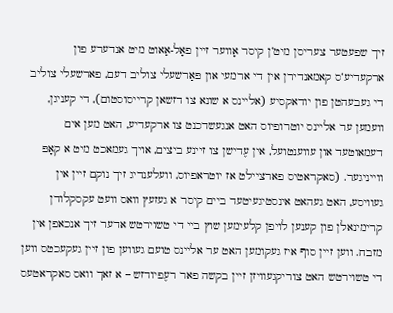זיך שפעטער צעריסן מיט’ן קיסר אָווער זיין פאָל-אַאוט מיט אנדערע פון ארקעדיע’ס קאמאנדירן אין די ארמעי און פּאַרשעלי צוליב דעם, פארשעלי צוליב די געבעהטן פון יודאקסיע (אליינס א שונא צו דזשאן קרייסוסטום), די קעניגן, וועמען ער אליינס יוטרופיוס האט אנגעשדכנט צו ארקעדיע, האט מען אים דעמאוטעד און עווענטועל, אין עֶדישן צו זיינע ביצים, אויך געמאכט מיט א קאָפּ ווייניגער. (סאקראטיס פארציילט אז יוטראפיוס, וועלענדיג זיך נוקם זיין אין געוויסע, האט געהאט אינסטיגעיטעד ביים קיסר א געזעץ וואס וועט עקסקלודן קרימינאלן פון קענען לויפן קלעימען שוץ ביי די טשוירטש אדער זיך אנכאפן אין מזבח. ווען זיין סוף איז געקומען האט ער אליינס טועם געווען פון זיין געקעכטס ווען די טשוירטש האט צוריקגעוויזן זיין בקשה פאר רעֶפיודזש – א זאך וואס סאקראטעס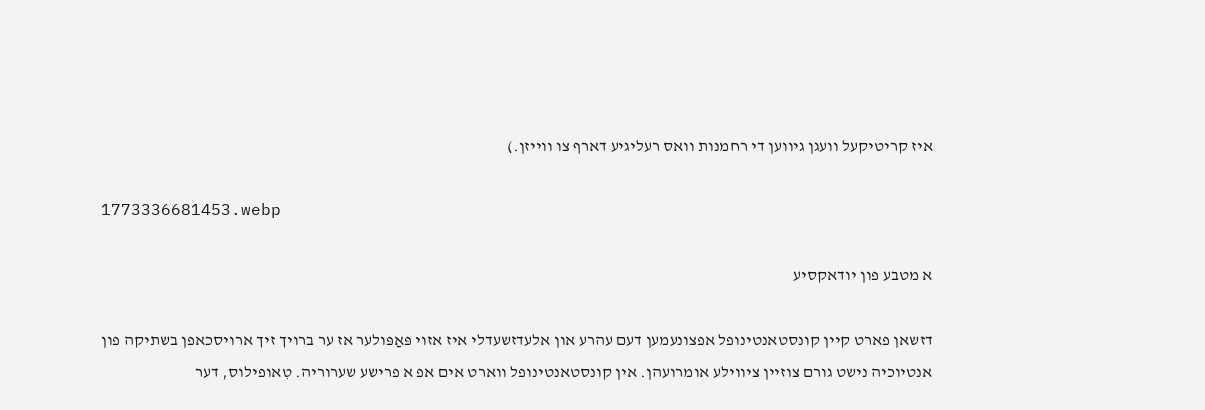איז קריטיקעל וועגן גיווען די רחמנות וואס רעליגיע דארף צו ווייזן.)

1773336681453.webp

א מטבע פון יודאקסיע

דזשאן פארט קיין קונסטאנטינופל אפצונעמען דעם עהרע און אלעדזשעדלי איז אזוי פּאַפּולער אז ער ברויך זיך ארויסכאפן בשתיקה פון אנטיוכיה נישט גורם צוזיין ציווילע אומרועהן. אין קונסטאנטינופל ווארט אים אפ א פרישע שערוריה. טִאופילוס, דער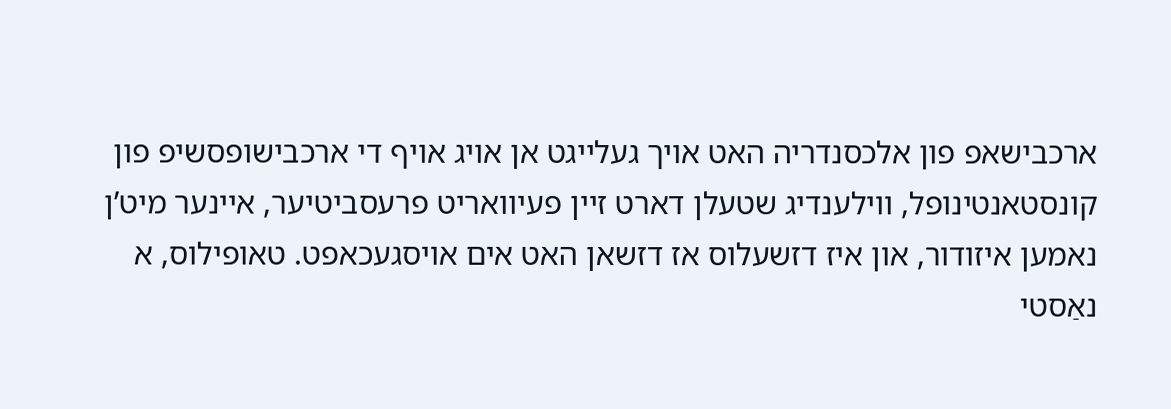ארכבישאפ פון אלכסנדריה האט אויך געלייגט אן אויג אויף די ארכבישופסשיפ פון קונסטאנטינופל, ווילענדיג שטעלן דארט זיין פעיוואריט פרעסביטיער, איינער מיט’ן נאמען איזודור, און איז דזשעלוס אז דזשאן האט אים אויסגעכאפט. טאופילוס, א נאַסטי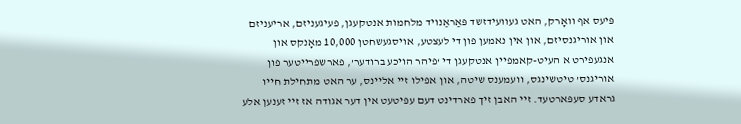פּיעס אף וואָרק, האט געוועידזשד פּאַראַנויד מלחמות אנטקעגן, פעיגעניזם, אריעניזם און אוריגנסיזם, און אין נאמען פון די לעצטע, אויסגעשחטן 10,000 מאָנקס און אנגעפירט א העיט-קאמפיין אנטקעגן די ‘פיהר הויכע ברודער’, פארשפרייטער פון אוריגנס’ טיטשינגס, וועמענס שיטה, און אפילו זיי אליינס, ער האט מתחילת חייו גראדע סעפּארטעד. זיי האבן זיך פארדינט דעם עפּיטעט אין דער אגודה אז זיי זענען אלע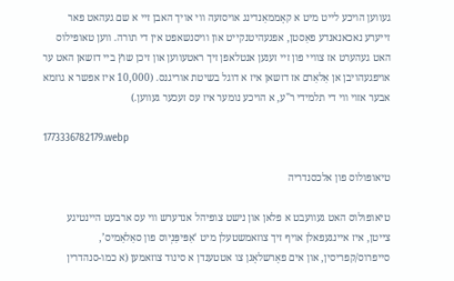געווען הויכע לייט מיט א קאָממאַנדינג אויסזעה ווי אויך האבן זיי א שם געהאט פאר זייערע נאכאנאנדע פאַסטן, אפגעהיטנקייט און וויסנשאפט אין די תורה. ווען טאופילוס האט געהערט אז צוויי פון זיי זענען אנטלאפן זיך ראטעווען און זיכן שוץ ביי דזשאן האט ער אויפגעהויבן אן אַלאַרם אז דזשאן איז א דוגל בשיטת אוריגנס. (10,000 איז אפשר א גוזמא אבער אזוי ווי די תלמידי ר"ע, א הויכע נומער איז עס זעכער געווען.)

1773336782179.webp

טיאופולוס פון אלכסנדריה

טיאופולוס האט געוועבט א פלאן און נישט צופיהל אנדערש ווי עס ארבעט היינטיגע צײטן, איז איינגעפאלן אויף זיך צוזאמשטעלן מיט ‘אַפּיפַּנְיוס פון סאַלאַמיס’, סייפרוס/קפריסין, און אים פאָרשלאָגן צו אטטענדן א סינוד צוזאמען (א כמו-סנהדרין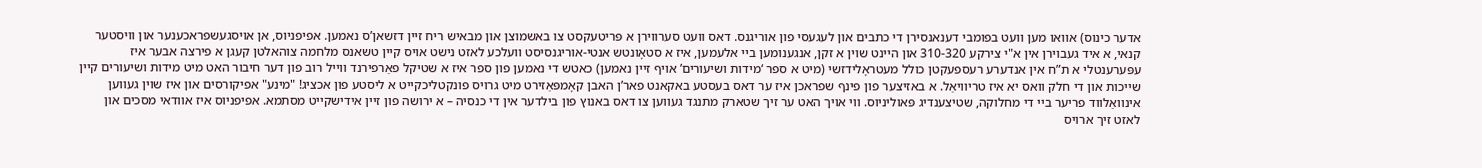אדער כינוס) אוואו מען וועט בפומבי דענאנסירן די כתבים און לעגעסי פון אוריגנס. דאס וועט סערווירן א פּריטעקסט צו באשמוצן און מבאיש ריח זיין דזשאן’ס נאמען. אפיפניוס, אן אויסגעשפראכענער און וויסטער קנאי, א איד געבוירן אין א"י צירקע 310-320 און היינט שוין א זקן, אנגענומען ביי אלעמען, איז א סטאָונטש אנטי-אוריגנסיסט וועלכע לאזט נישט אויס קיין טשאנס מלחמה צוהאלטן קעגן א פירצה אבער איז עפּערענטלי א ת”ח אין אנדערע רעספעקטן כולל מעטראָלידזשי (מיט א ספר ‘מידות ושיעורים’ אויף זיין נאמען) כאטש די נאמען פון ספר איז א שטיקל פאַרפירנד ווייל רוב פון דער חיבור האט מיט מידות ושיעורים קיין שייכות און די חלק וואס יא איז טריוויאַל. א באזיצער פון פינף שפראכן איז ער דאס בעסטע באקאנט פאר’ן האבן קאָמפּאַזירט מיט גרויס פונקטליכקייט א ליסטע פון אכציג! "מינע" אפיקורסים און איז שוין געווען אינוואַלווד פריער ביי די מחלוקה, שטיצענדיג פּאוליניוס. ווי אויך האט ער זיך שטארק מתנגד געווען צו דאס באנוץ פון בילדער אין די כנסיה – א ירושה פון זיין אידישקייט מסתמא. אפיפניוס איז אוודאי מסכים און לאזט זיך ארויס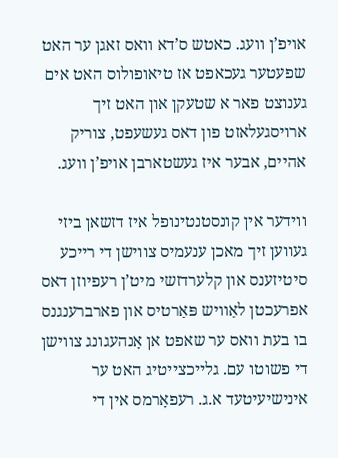אויפ’ן וועג. כאטש ס’דא וואס זאגן ער האט שפעטער געכאפט אז טיאופולוס האט אים גענוצט פאר א שטעקן און האט זיך ארויסגעלאזט פון דאס געשעפט, צוריק אהיים, אבער איז געשטארבן אויפ’ן וועג.

ווידער אין קונסטנטינופל איז דזשאן ביזי געווען זיך מאכן ענעמיס צווישן די רייכע סיטיזענס און קלערדזשי מיט’ן רעפיוזן דאס אפרעכטן לאַוויש פּאַרטיס און פארברענגנס בו בעת וואס ער שאפט אן אָנהעגונג צווישן די פשוטו עם. גלייכצייטיג האט ער אינישיעיטעד א.ג. רעפאָרמס אין די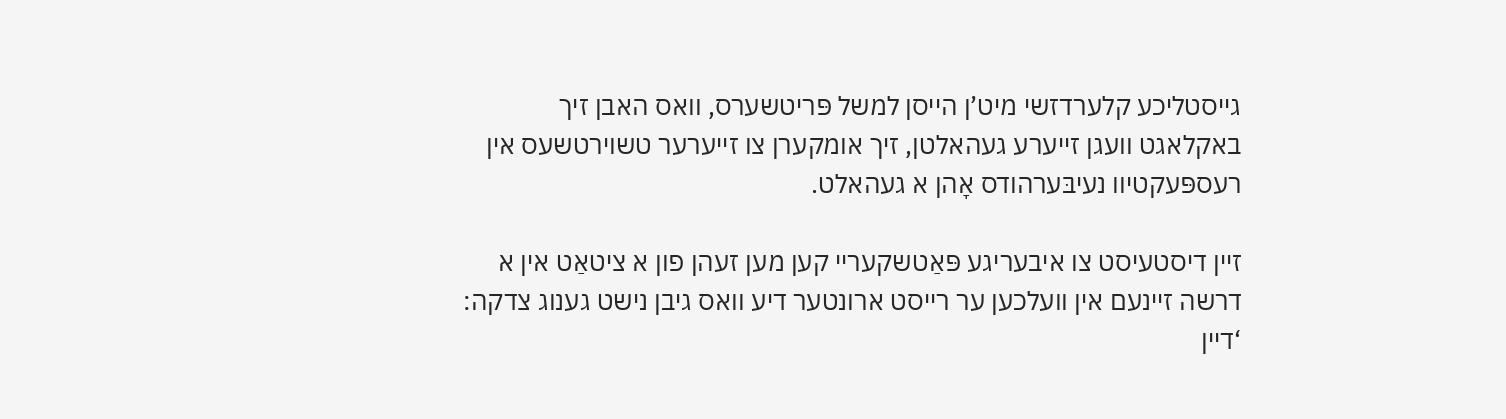גייסטליכע קלערדזשי מיט’ן הייסן למשל פּריטשערס, וואס האבן זיך באקלאגט וועגן זייערע געהאלטן, זיך אומקערן צו זייערער טשוירטשעס אין רעספּעקטיוו נעיבּערהודס אָהן א געהאלט.

זיין דיסטעיסט צו איבעריגע פּאַטשקעריי קען מען זעהן פון א ציטאַט אין א דרשה זיינעם אין וועלכען ער רייסט ארונטער דיע וואס גיבן נישט גענוג צדקה: ‘דיין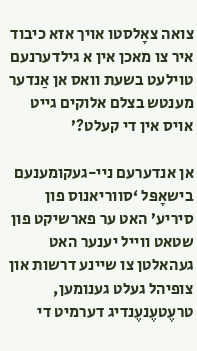צואה צאָלסטו אויך אזא כיבוד איר צו מאכן אין א גילדערנעם טוילעט בשעת וואס אן אַנדער מענטש בצלם אלוקים גייט אויס אין די קעלט?’

אן אנדערעם ניי-געקומענעם בישאָפּל ‘סווריאנוס פון סיריע’ האט ער פארשיקט פון שטאט ווייל יענער האט געהאלטן צו שיינע דרשות און צופיהל געלט גענומען, טרעֶטעֶנעֶנדיג דערמיט די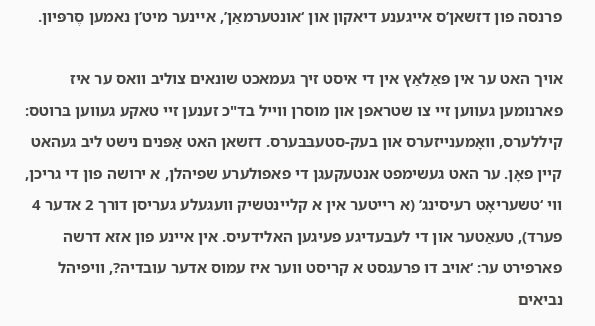פרנסה פון דזשאן’ס אייגענע דיאקון און ‘אונטערמאַן’, אײנער מיט’ן נאמען סֶרפּיון.

אויך האט ער אין פּאַלאַץ אין די איסט זיך געמאכט שונאים צוליב וואס ער איז פארנומען געווען זיי צו שטראפן און מוסרן ווייל בד"כ זענען זיי טאקע געווען בּרוטס: קיללערס, וואָמענייזערס און בעק-סטעבּבּערס. דזשאן האט אַפּנים נישט ליב געהאט קיין פאָן. ער האט געשימפט אנטעקעגן די פאפולערע שפיהלן, א ירושה פון די גריכן, ווי ‘טשעריאָט רעיסינג’ (א רייטער אין א קליינטשיק וועגעלע געריסן דורך 2 אדער 4 פערד), טעאַטער און די לעבעדיגע פעיגען האלידעיס. אין איינע פון אזא דרשה פארפירט ער: ‘אויב דו פרעגסט א קריסט ווער איז עמוס אדער עובדיה?, וויפיהל נביאים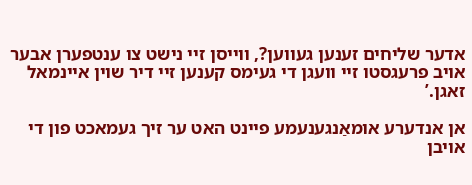אדער שליחים זענען געווען?, ווייסן זיי נישט צו ענטפערן אבער אויב פרעגסטו זיי וועגן די געימס קענען זיי דיר שוין איינמאל זאגן.’

אן אנדערע אומאַנגענעמע פיינט האט ער זיך געמאכט פון די אויבן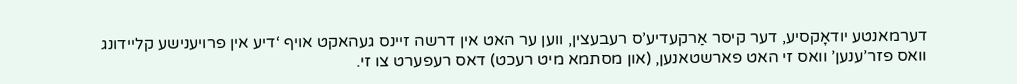דערמאנטע יודאָקסיע, דער קיסר אַרקעדיע’ס רעבעצין, ווען ער האט אין דרשה זיינס געהאקט אויף ‘דיע אין פרויענישע קליידונג וואס פזר’ענען’ וואס זי האט פארשטאנען, (און מסתמא מיט רעכט) דאס רעפערט צו זי.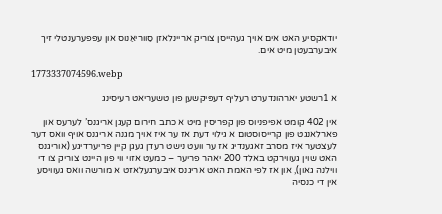יודאקסיע האט אים אויך געהייסן צוריק אריינלאזן סַווריאַנוס און עפפערענטלי זיך איבערבעטן מיט אים.

1773337074596.webp

א 1רשטע יארהונדערט רעליף דעפּיקשען פון טשעריאט רעיסינג

אין 402 קומט אפיפניוס פון קפריסין מיט א כתב חירום קעגן אריגנס’ לערעס און פארלאנגט פון קרייסוסטום א גילוי דעת אז ער איז אויך מגנה אריגנס אויף וואס דער לעצטער איז מסרב זאגענדיג אז ער וועט נישט רעדן געגן קיין פריערדיגע (אוריגנס האט שוין געווירקט באלד 200 יאהר פריער – כמעט אזוי ווי פון היינט צוריק צו די ווילנה גאון), און אז לפי האמת האט אריגנס איבערגעלאזט א מורשה וואס געוויסע אין די כנסיה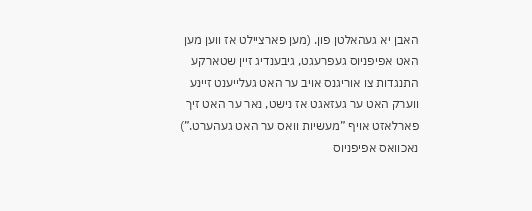האבן יא געהאלטן פון. (מען פארציילט אז ווען מען האט אפיפניוס געפרעגט, גיבענדיג זיין שטארקע התנגדות צו אוריגנס אויב ער האט געלייענט זיינע ווערק האט ער געזאגט אז נישט, נאר ער האט זיך פארלאזט אויף ”מעשיות וואס ער האט געהערט.”) נאכוואס אפיפניוס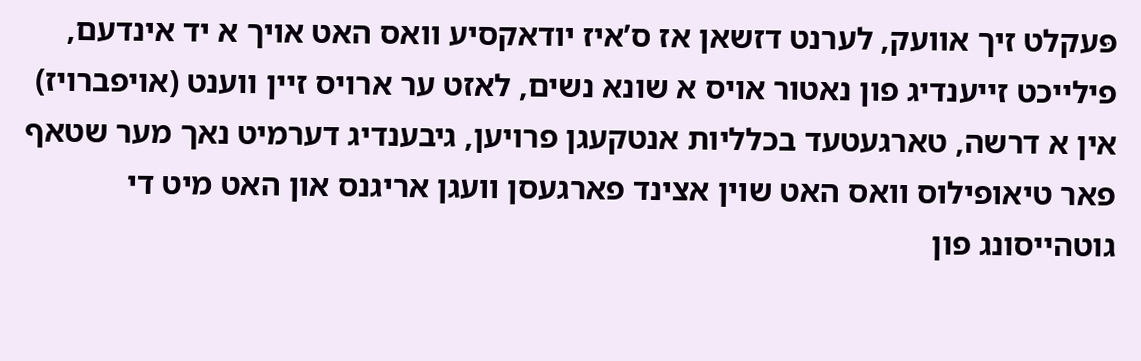פּעקלט זיך אוועק, לערנט דזשאן אז ס’איז יודאקסיע וואס האט אויך א יד אינדעם, פילייכט זייענדיג פון נאטור אויס א שונא נשים, לאזט ער ארויס זיין ווענט (אויפברויז) אין א דרשה, טארגעטעד בכלליות אנטקעגן פרויען, גיבענדיג דערמיט נאך מער שטאף פאר טיאופילוס וואס האט שוין אצינד פארגעסן וועגן אריגנס און האט מיט די גוטהייסונג פון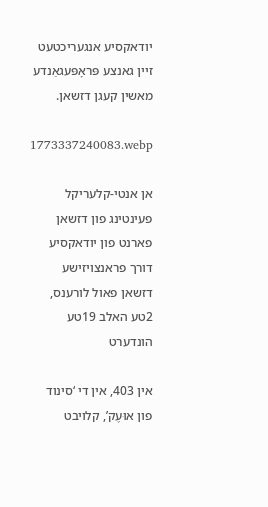יודאקסיע אנגעריכטעט זיין גאנצע פּראָפּעגאַנדע מאשין קעגן דזשאן.

1773337240083.webp

אן אנטי-קלעריקל פעינטינג פון דזשאן פארנט פון יודאקסיע דורך פראנצויזישע דזשאן פאול לורענס, 2טע האלב 19טע הונדערט

אין 403, אין די ‘סינוד פון אוּעֶק’, קלויבט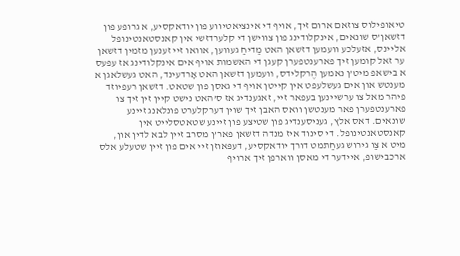טיאופילוס צוזאם ארום זיך, אויף די אינציאטיווע פון יודאקסיע, א גרופע פון דזשאן’ס שונאים, אינקלודינג פון צווישן די קלערדזשי אין קאנסטאנטינופל אליינס, אזעלכע וועמען דזשאן האט מַדיחַ געווען, אוואו זיי זענען מזמין דזשאן ער זאל קומען זיך פארענטפערן קעגן די האשמות אויף אים אינקלודינג אז עפעס א בישאפ מיט’ן נאמען הֶרקלידס, װעמען דזשאן האט אָרדעינד, האט געשלאגן א מענטש און אים געשלעפט אין קייטן אויף די גאסן פון שטאט. דזשאן רעפיוזד פיהר מאל צו ערשיינען בעפאר זיי, זאגענדיג אז ס’האט נישט קיין זין זיך צו פארענטפערן פאר מענטשן וואס האבן זיך שוין דערקלערט פונלאנג זיינע שונאים. דאס אלץ, געניסענדיג פון שטיצע פון זיינע שטאטסלייט אין קאנסטאנטינופל. די סינוד איז מנדה דזשאן פאר’ן מסרב זיין לבא לדין און, מיט א צַו גירוש געחַתמט דורך יודאקסיע, דעפּאוזן זיי אים פון זיין שטעלע אלס ארכבישופ, איידער די מאסן ווארפן זיך ארויף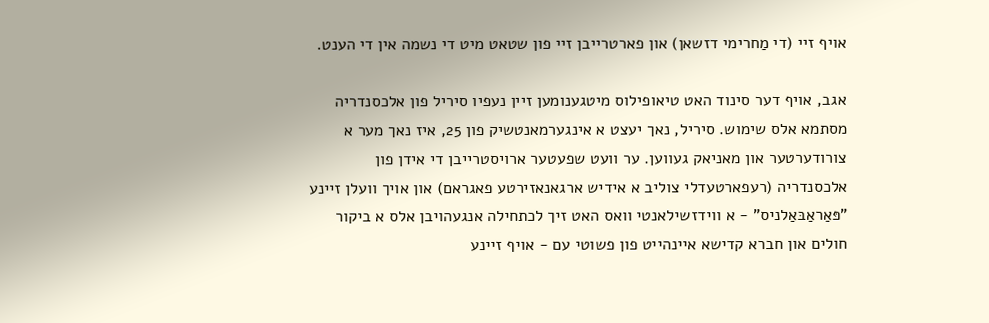אויף זיי (די מַחרימי דזשאן) און פארטרייבן זיי פון שטאט מיט די נשמה אין די הענט.

אגב, אויף דער סינוד האט טיאופילוס מיטגענומען זיין נעפיו סיריל פון אלכסנדריה מסתמא אלס שימוש. סיריל, נאך יעצט א אינגערמאנטשיק פון 25, איז נאך מער א צורודערטער און מאניאק געווען. ער וועט שפעטער ארויסטרייבן די אידן פון אלכסנדריה (רעפארטעדלי צוליב א אידיש ארגאנאזירטע פאגראם) און אויך וועלן זיינע ”פּאַראַבּאַלניס” - א ווידזשילאנטי וואס האט זיך לכתחילה אנגעהויבן אלס א ביקור חולים און חברא קדישא איינהייט פון פשוטי עם - אויף זיינע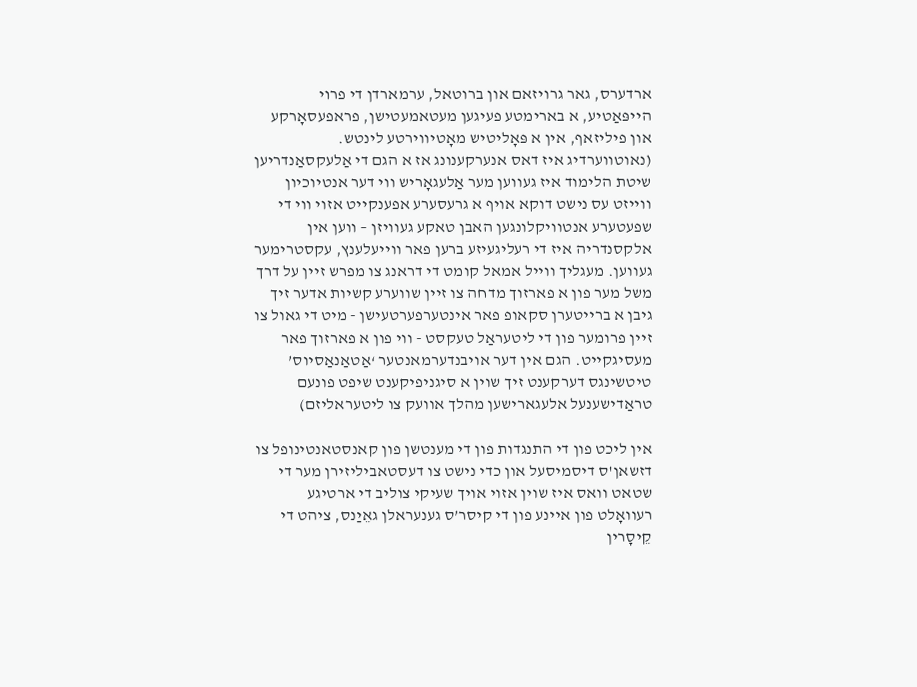ארדערס, גאר גרויזאם און ברוטאל, ערמארדן די פרױ הייפּאַטיע, א בארימטע פעיגען מעטאמעטישן, פראפעסאָרקע און פיליזאף, אין א פּאָליטיש מאָטיווירטע לינטש. (נאוטווערדיג איז דאס אנערקענונג אז א הגם די אַלעקסאַנדריען שיטת הלימוד איז געווען מער אַלעגאָריש ווי דער אנטיוכיון ווייזט עס נישט דוקא אויף א גרעסערע אפענקייט אזוי ווי די שפעטערע אנטוויקלונגען האבן טאקע געוויזן – ווען אין אלקסנדריה איז די רעליגעיזע ברען פאר ווייעלענץ, עקסטרימער געווען. מעגליך ווייל אמאל קומט די דראנג צו מפרש זיין על דרך משל מער פון א פארזוך מדחה צו זיין שווערע קשיות אדער זיך גיבן א ברייטערן סקאופ פאר אינטערפערטעישן - מיט די גאול צו זיין פרומער פון די ליטעראַל טעקסט - ווי פון א פארזוך פאר מעסיגקייט. הגם אין דער אויבנדערמאנטער ‘אַטאַנאַסיוס’ טיטשינגס דערקענט זיך שוין א סיגניפיקענט שיפט פונעם טראַדישענעל אלעגארישען מהלך אוועק צו ליטעראליזם)

אין ליכט פון די התנגדות פון די מענטשן פון קאנסטאנטינופל צו דזשאן'ס דיסמיסעל און כדי נישט צו דעסטאביליזירן מער די שטאט וואס איז שוין אזוי אויך שעיקי צוליב די ארטיגע רעוואָלט פון איינע פון די קיסר’ס גענעראלן גאֵיַנס, ציהט די קֵיסָרין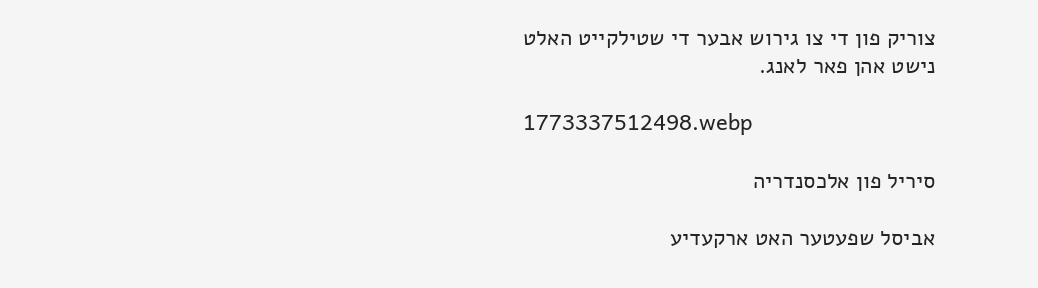צוריק פון די צו גירוש אבער די שטילקייט האלט נישט אהן פאר לאנג.

1773337512498.webp

סיריל פון אלכסנדריה

אביסל שפעטער האט ארקעדיע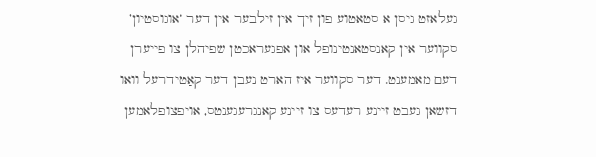געלאזט גיסן א סטאטוע פון זיך אין זילבער אין דער ‘אוגוסטיון’ סקווער אין קאנסטאנטינופל און אפגעראכטן שפיהלן צו פייערן דעם מאמענט. דער סקווער איז הארט נעבן דער קאַטידרעל וואו דזשאן געבט זיינע רעדעס צו זיינע קאנגרעגענטס, אויפצופלאמען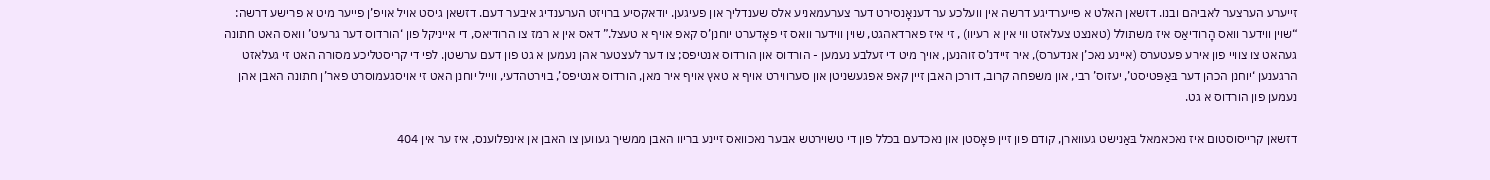זייערע הערצער לאביהם ובנו. דזשאן האלט א פייערדיגע דרשה אין וועלכע ער דענאָנסירט דער צערעמאניע אלס שענדליך און פעיגען. יודאקסיע ברויזט הערענדיג איבער דעם. דזשאן גיסט אויל אויפ’ן פייער מיט א פרישע דרשה: “שוין ווידער וואס הָרודיאַס איז משתולל (טאנצט צעלאזט ווי אין א רעיוו) , זי איז פארדאהגט, שוין ווידער וואס זי פאָדערט יוחנן’ס קאפ אויף א טעצל.” דאס אין א רמז צו הרודיאס, די אייניקל פון ‘הורדוס דער גרעיט’ וואס האט חתונה געהאט צו צוויי פון אירע פעטערס (איינע נאכ’ן אנדערס), איר זיידנ’ס זוהנען, אויך מיט די זעלבע נעמען - הורדוס און הורדוס אנטיפס; צו דער לעצטער אהן נעמען א גט פון דעם ערשטן. לפי די קריסטליכע מסורה האט זי געלאזט הרגענען ‘יוחנן הכהן דער בּאַפּטיסט’, יעזוס’ רבי, און משפחה קרוב, דורכן האבן זיין קאפ אפגעשניטן און סערווירט אויף א טאץ אויף איר מאן, הורדוס אנטיפס’, בוירטהדעי, ווייל יוחנן האט זי אויסגעמוסרט פאר’ן חתונה האבן אהן נעמען פון הורדוס א גט.

דזשאן קרייסוסטום איז נאכאמאל בּאַנישט געווארן, קודם פון זיין פּאָסטן און נאכדעם בכלל פון די טשוירטש אבער נאכוואס זיינע בריוו האבן ממשיך געווען צו האבן אן אינפלוענס, איז ער אין 404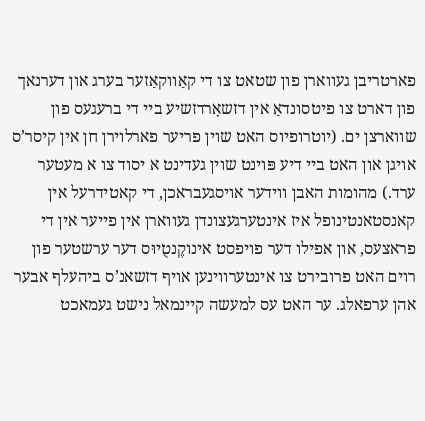פארטריבן געווארן פון שטאט צו די קאַווקאַזער בערג און דערנאך פון דארט צו פיטסונדאַ אין דזשאָרדזשיע ביי די ברעגעס פון שווארצן ים. (יוטרופיוס האט שוין פריער פארלוירן חן אין קיסר’ס אויגן און האט ביי דיע פּוינט שוין געדינט א יסוד צו א מעטער ערד.) מהומות האבן ווידער אויסגעבראכן, די קאטידרעל אין קאנסטאנטינופל איז אינטערגעצונדן געווארן אין פייער אין די פראצעס, און אפילו דער פויפסט אינוקֶנטֻיוּס דער ערשטער פון רוים האט פרובירט צו אינטערווינען אויף דזשאנ’ס ביהעלף אבער אהן ערפאלג. ער האט עס למעשה קיינמאל נישט געמאכט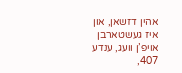אהין דזשאן, און איז געשטארבן אויפ’ן וועג, ענדע 407,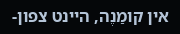אין קומַנֶה, היינט צפון-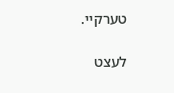טערקיי.

לעצט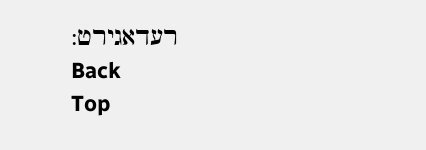רעדאגירט:
Back
Top